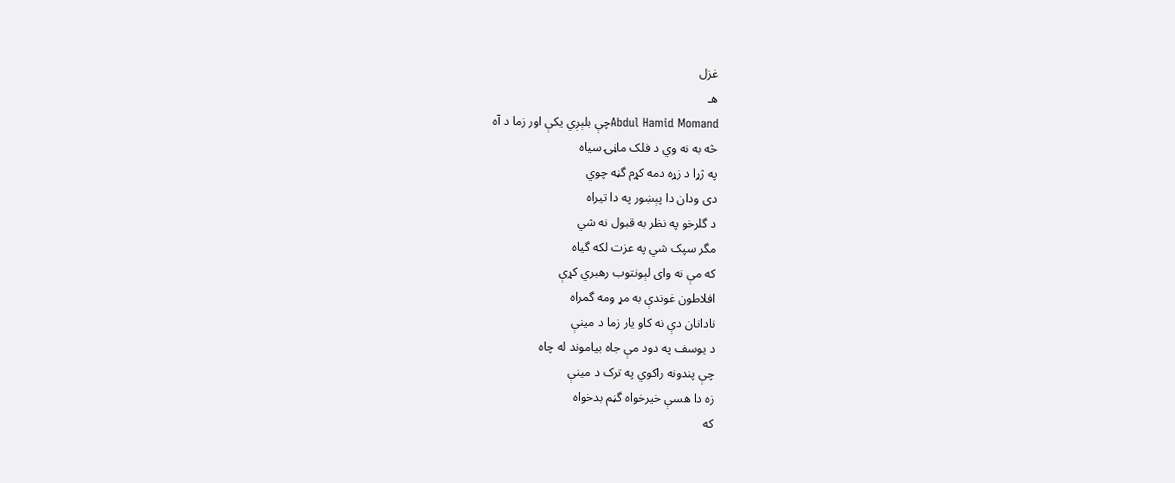غزل
هـ
Abdul Hamid Momandچې بلېږي يکې اور زما د آه
څه به نه وي د فلک ماڼۍ سياه
په ژړا د زړه دمه کړم گڼه چوي
دی ودان دا پېښور په دا تيراه
د گلرخو په نظر به قبول نه شي
مگر سپک شي په عزت لکه گياه
که مې نه وای لېونتوب رهبري کړې
افلاطون غوندې به مړ ومه گمراه
نادانان دې نه کاو يار زما د مينې
د يوسف په دود مې جاه بياموند له چاه
چې پندونه راکوي په ترک د مينې
زه دا هسې خيرخواه گڼم بدخواه
که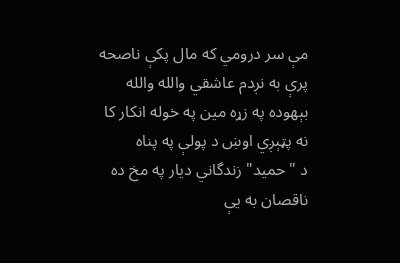مې سر درومي که مال پکې ناصحه
پرې به نږدم عاشقي والله والله
بېهوده په زړه مين په خوله انکار کا
نه پټېږي اوښ د پولې په پناه
د "حميد" زندگاني ديار په مخ ده
ناقصان به يې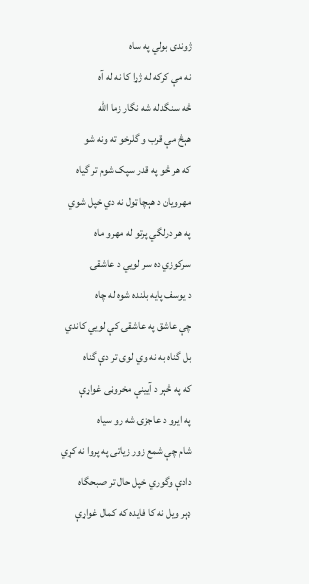ژوندی بولي په ساه
نه مې کرکه له ژړا کا نه له آه
څه سنگدله شه نگار زما الله
هېڅ مې قرب و گلرخو ته ونه شو
که هر څو په قدر سپک شوم تر گياه
مهرويان د هېچا ټول نه دي خپل شوي
په هر درلگي پرتو له مهرو ماه
سرکوزي ده سر لويي د عاشقۍ
د يوسف پايه بلنده شوه له چاه
چې عاشق په عاشقۍ کې لويي کاندي
بل گناه به نه وي لوی تر دې گناه
که په څېر د آيينې مخروڼی غواړې
په ايرو د عاجزۍ شه رو سياه
شام چې شمع زور زياتی په پروا نه کړي
دادې وگوري خپل حال تر صبحگاه
ډېر ويل نه کا فايده که کمال غواړې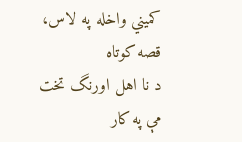کميني واخله په لاس، قصه کوتاه
د نا اهل اورنگ تخت مې په کار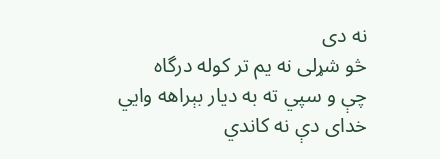نه دی
څو شړلی نه يم تر کوله درگاه
چې و سپي ته به ديار بېراهه وايي
خدای دې نه کاندي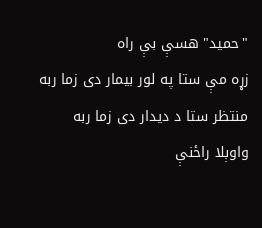"حميد" هسې بې راه
زړه مې ستا په لور بيمار دی زما ربه
منتظر ستا د ديدار دی زما ربه
واوېلا راځنې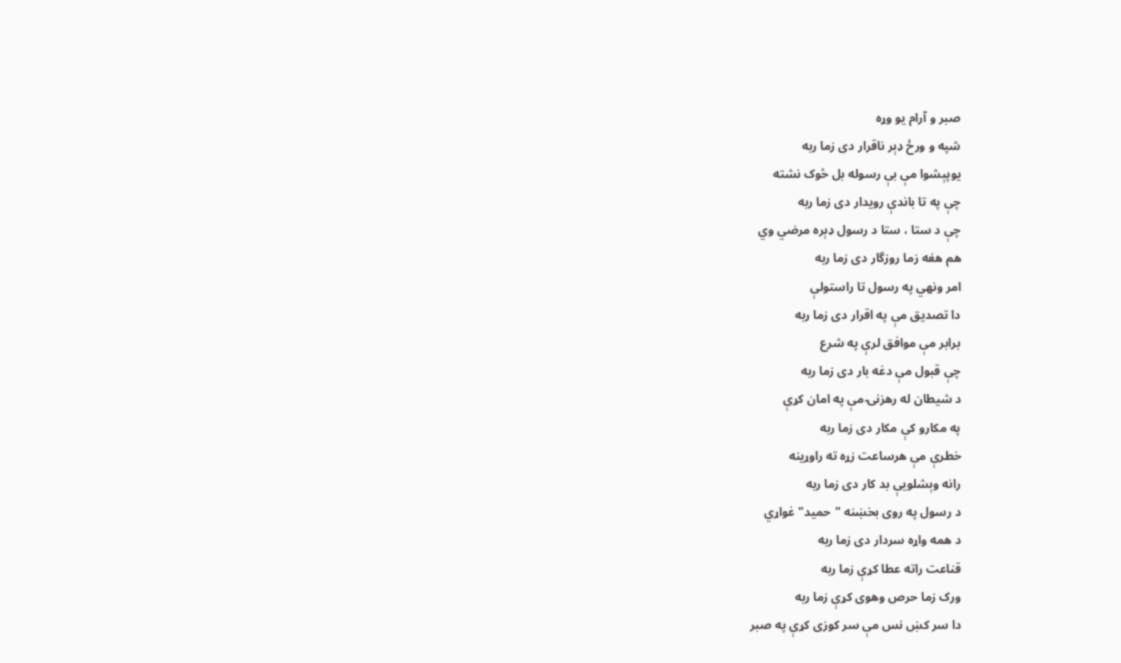صبر و آرام يو وړه
شپه و ورځ ډېر ناقرار دی زما ربه
يوپېشوا مې بې رسوله بل څوک نشته
چې په تا باندې رويدار دی زما ربه
چې د ستا ، ستا د رسول ډېره مرضي وي
هم هغه زما روزگار دی زما ربه
امر ونهي په رسول تا راستولې
دا تصديق مې په اقرار دی زما ربه
برابر مې موافق لرې په شرع
چې قبول مې دغه بار دی زما ربه
د شيطان له رهزنۍ مې په امان کړې
په مکارو کې مکار دی زما ربه
خطرې مې هرساعت زړه ته راوړينه
رانه وېشلويې بد کار دی زما ربه
د رسول په روی بخښنه "حميد" غواړي
د همه واړه سردار دی زما ربه
قناعت راته عطا کړې زما ربه
ورک زما حرص وهوی کړې زما ربه
دا سر کښ نس مې سر کوزی کړې په صبر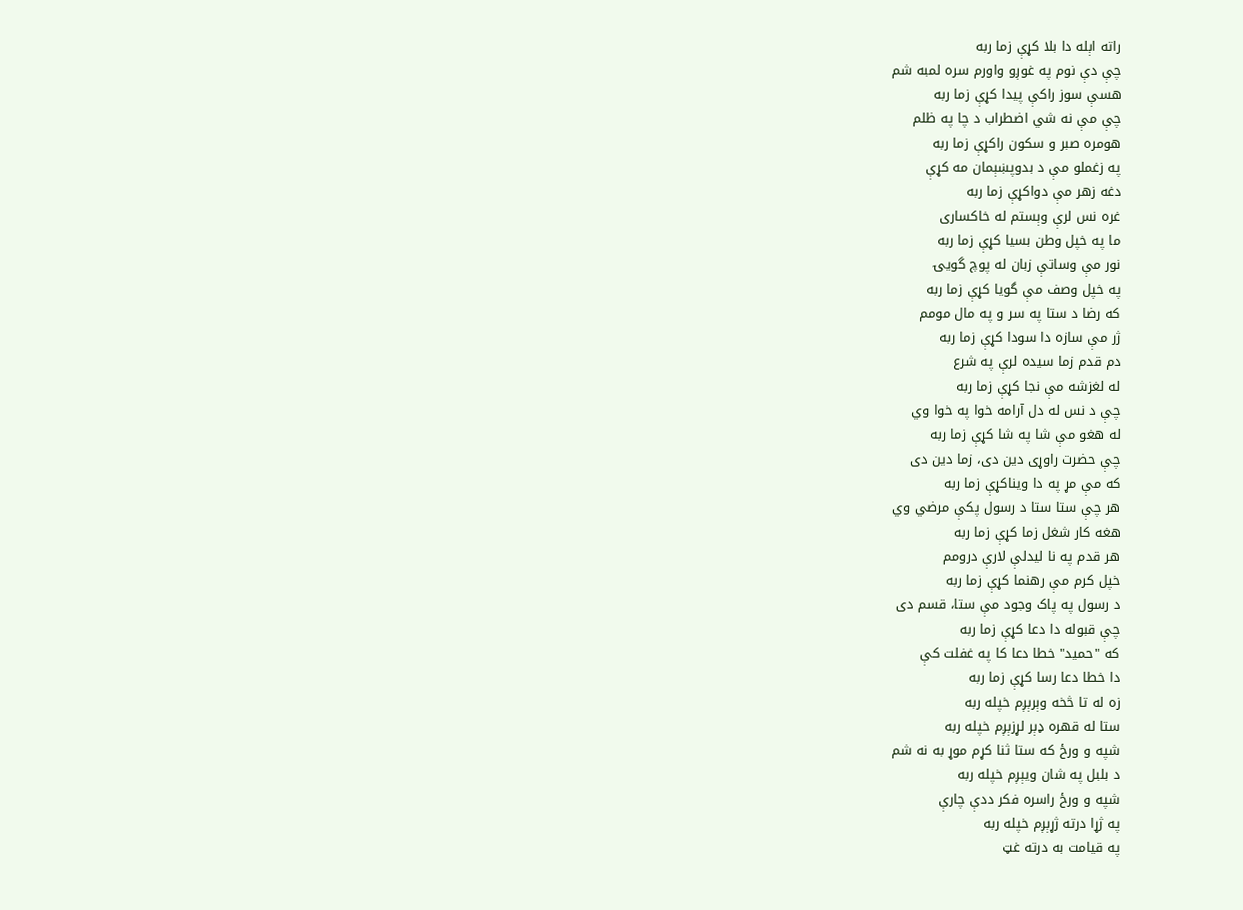راته اېله دا بلا کړې زما ربه
چې دې نوم په غوږو واورم سره لمبه شم
هسې سوز راکې پيدا کړې زما ربه
چې مې نه شي اضطراب د چا په ظلم
هومره صبر و سکون راکړې زما ربه
په زغملو مې د بدوپښېمان مه کړې
دغه زهر مې دواکړې زما ربه
غره نس لرې وېستم له خاکساری
ما په خپل وطن بسيا کړې زما ربه
نور مې وساتې زبان له پوچ گويۍ
په خپل وصف مې گويا کړې زما ربه
که رضا د ستا په سر و په مال مومم
ژر مې سازه دا سودا کړې زما ربه
دم قدم زما سيده لرې په شرع
له لغزشه مې نجا کړې زما ربه
چې د نس له دل آرامه خوا په خوا وي
له هغو مې شا په شا کړې زما ربه
چې حضرت راوړی دين دی، زما دين دی
که مې مړ په دا ويناکړې زما ربه
هر چې ستا ستا د رسول پکې مرضي وي
هغه کار شغل زما کړې زما ربه
هر قدم په نا ليدلې لارې درومم
خپل کرم مې رهنما کړې زما ربه
د رسول په پاک وجود مې ستا، قسم دی
چې قبوله دا دعا کړې زما ربه
که "حميد" خطا دعا کا په غفلت کې
دا خطا دعا رسا کړې زما ربه
زه له تا څخه وېرېږم خپله ربه
ستا له قهره ډېر لړزېږم خپله ربه
شپه و ورځ که ستا ثنا کړم موړ به نه شم
د بلبل په شان ويېږم خپله ربه
شپه و ورځ راسره فکر ددې چارې
په ژړا درته ژړېږم خپله ربه
په قيامت به درته غټ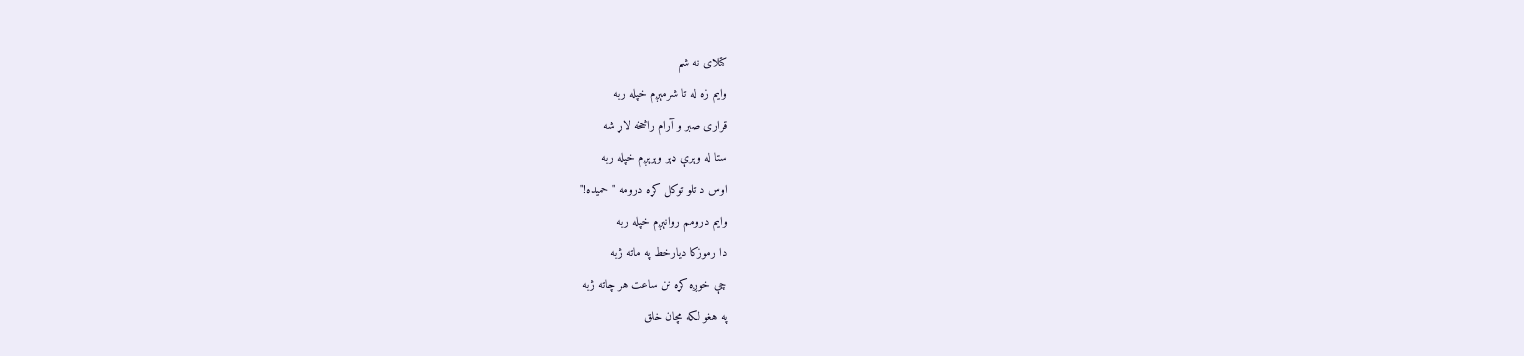کتلای نه شم
وايم زه له تا شرمېږم خپله ربه
قراری صبر و آرام راڅخه لاړ شه
ستا له وېرې ډېر وېرېږم خپله ربه
اوس د تلو توکل کړه درومه "حميده!"
وايم درومم روانېږم خپله ربه
دا رموزکا ديارخط په ماته ژبه
چې خوږه کړه نن ساعت هر چاته ژبه
په هغو لکه مچان خلق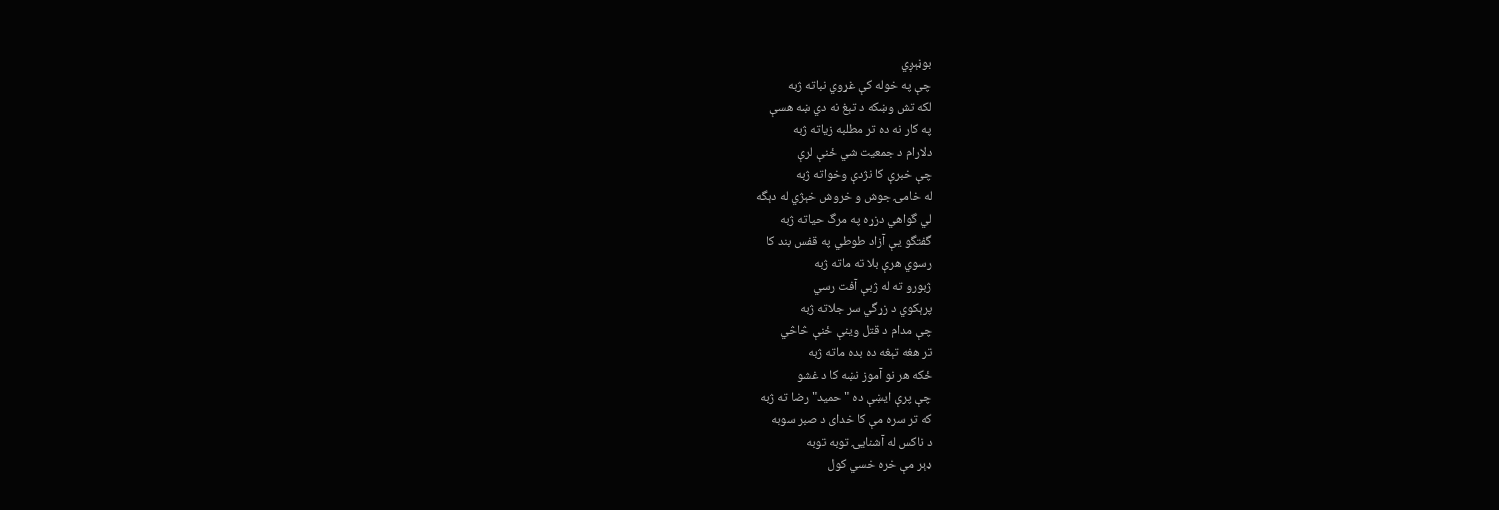بوڼېږي
چې په خوله کې غړوي نباته ژبه
لکه تش وښکه د تېغ نه دي ښه هسې
په کار نه ده تر مطلبه زياته ژبه
دلارام د جمعيت شي ځنې لرې
چې خبرې کا نژدې وخواته ژبه
له خامۍ جوش و خروش خېژي له دېگه
لي گواهي دزړه په مرگ حياته ژبه
گفتگو يې آزاد طوطي په قفس بند کا
رسوي هرې بلا ته ماته ژبه
ژبورو ته له ژبې آفت رسي
پرېکوي د زړگي سر جلاته ژبه
چې مدام د قتل وينې ځنې څاڅي
تر هغه تېغه ده بده ماته ژبه
ځکه هر نو آموز نښه کا د غشو
چې پرې ايښې ده "حميد" رضا ته ژبه
که تر سره مې کا خدای د صبر سوبه
د ناکس له آشنايۍ توبه توبه
ډېر مې خره خسي کول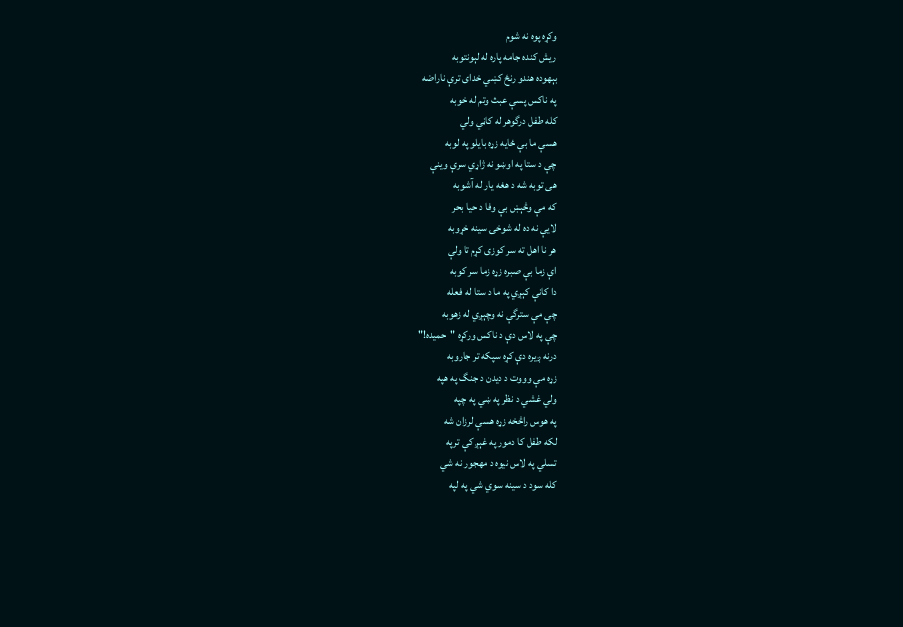وکړه پوه نه شوم
ريش کنده جامه پاره له لېونتوبه
بېهوده هندو رنځ کښي خدای ترې ناراضه
په ناکس پسې عبث وتم له خوبه
کله طفل درگوهر له کاڼي ولي
هسې ما بې ځايه زړه بايلو په لوبه
چې د ستا په اوښو نه ژاړي سرې وينې
هی توبه شه د هغه يار له آشوبه
که مې وڅېښ بې وفا د حيا بحر
لايې نه ده له شوخۍ سينه خړوبه
هر نا اهل ته سر کوزی کړم تا ولې
اې زما بې صبره زړه زما سر کوبه
دا کانې کېږي په ما د ستا له فعله
چې مې سترگې نه وچېږي له زهوبه
چې په لاس دې د ناکس ورکړه "حميده!"
درنه ږيره دې کړه سپکه تر جاروبه
زړه مې وووت د ديدن د جنگ په هپه
ولي غشي د نظر په ښي په چپه
په هوس راڅخه زړه هسې لرزان شه
لکه طفل کا دمور په غېږ کې ترپه
تسلي په لاس نيوه د مهجور نه شي
کله سود د سينه سوي شي په لپه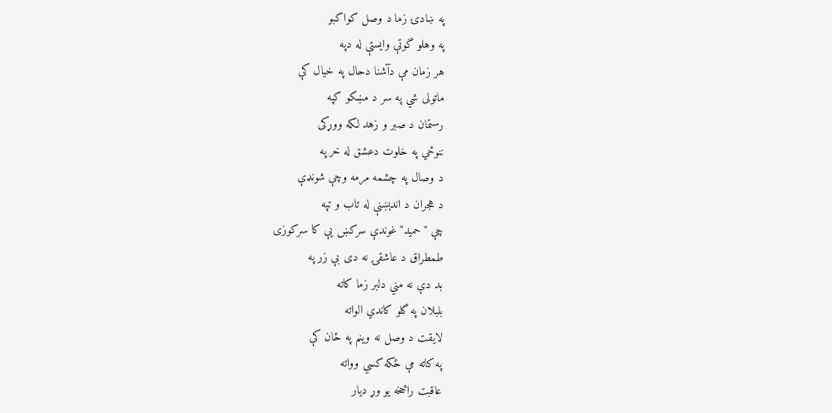په ښادۍ زما د وصل کواکبو
په وهلو گوتې وايستې له دپه
هر زمان مې دآشنا دحال په خيال کې
ماتولی شي په سر د مښکو کپه
رستمان د صبر و زهد لکه ووړکی
ننوځي په خلوت دعشق له خر په
د وصال په چشمه مرمه وچې شونډې
د هجران د اندېښنې له تاب و تپه
چې "حميد" غوندې سرکښ يې کا سرکوزی
طمطراق د عاشقۍ نه دی بې زر په
بد دې نه مني دلبر زما کاته
بلبلان په گلو کاندي الواته
لايقت د وصل نه وينم په ځان کې
په کاته مې ځکه کسي وواته
عاقبت راڅخه يو وړ ديار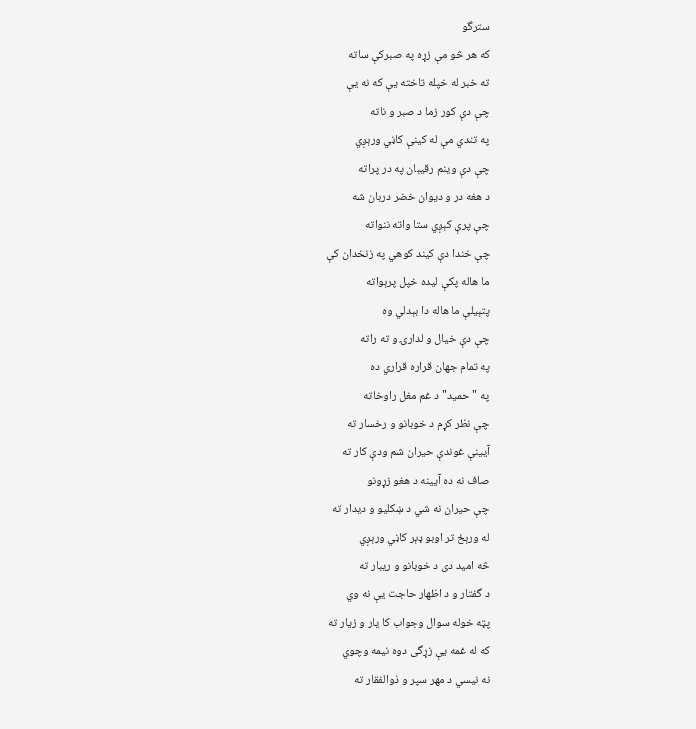سترگو
که هر څو مې زړه په صبرکې ساته
ته خبر له خپله تاخته يې که نه يې
چې دې کور زما د صبر و ناته
په تندي مې له کينې کاڼي ورېږي
چې دې وينم رقيبان په در پراته
د هغه در و ديوان خضر دربان شه
چې پرې کېږي ستا واته ننواته
چې خندا دې کيند کوهي په زنخدان کې
ما هاله پکې ليده خپل پرېواته
پتېيلې ما هاله دا بېدلي وه
چې دې خيال و لدارۍ و ته راته
په تمام جهان قراره قراري ده
په "حميد" د غم مغل راوخاته
چې نظر کړم د خوبانو و رخسار ته
آيينې غوندې حيران شم ودې کار ته
صاف نه ده آيينه د هغو زړونو
چې حيران نه شي د ښکليو و ديدار ته
له ورېځ تر اوبو ډېر کاڼي ورېږي
څه اميد دی د خوبانو و ريبار ته
د گفتار و د اظهار حاجت يې نه وي
پټه خوله سوال وجواب کا يار و زيار ته
که له غمه يې زړگی دوه نيمه وچوي
نه نيسي د مهر سپر و ذوالفقار ته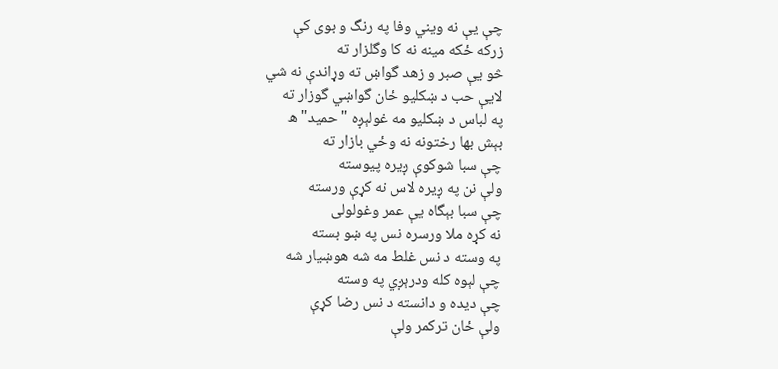چې يې نه ويني وفا په رنگ و بوی کې
زرکه ځکه مينه نه کا وگلزار ته
څو يې صبر و زهد گواښ ته وړاندې نه شي
لايې حب د ښکليو ځان گواښي گوزار ته
په لباس د ښکليو مه غولېږه "حميد"ه
بېش بها رختونه نه وځي بازار ته
چې سبا شوکوې ږيره پيوسته
ولې نن په ږيره لاس نه کړې ورسته
چې سبا بېگاه يې عمر وغولولی
نه کړه ملا ورسره نس په ښو بسته
په وسته د نس غلط مه شه هوښيار شه
چې لېوه کله ودرېږي په وسته
چې ديده و دانسته د نس رضا کړې
ولې ځان ترکمر ولې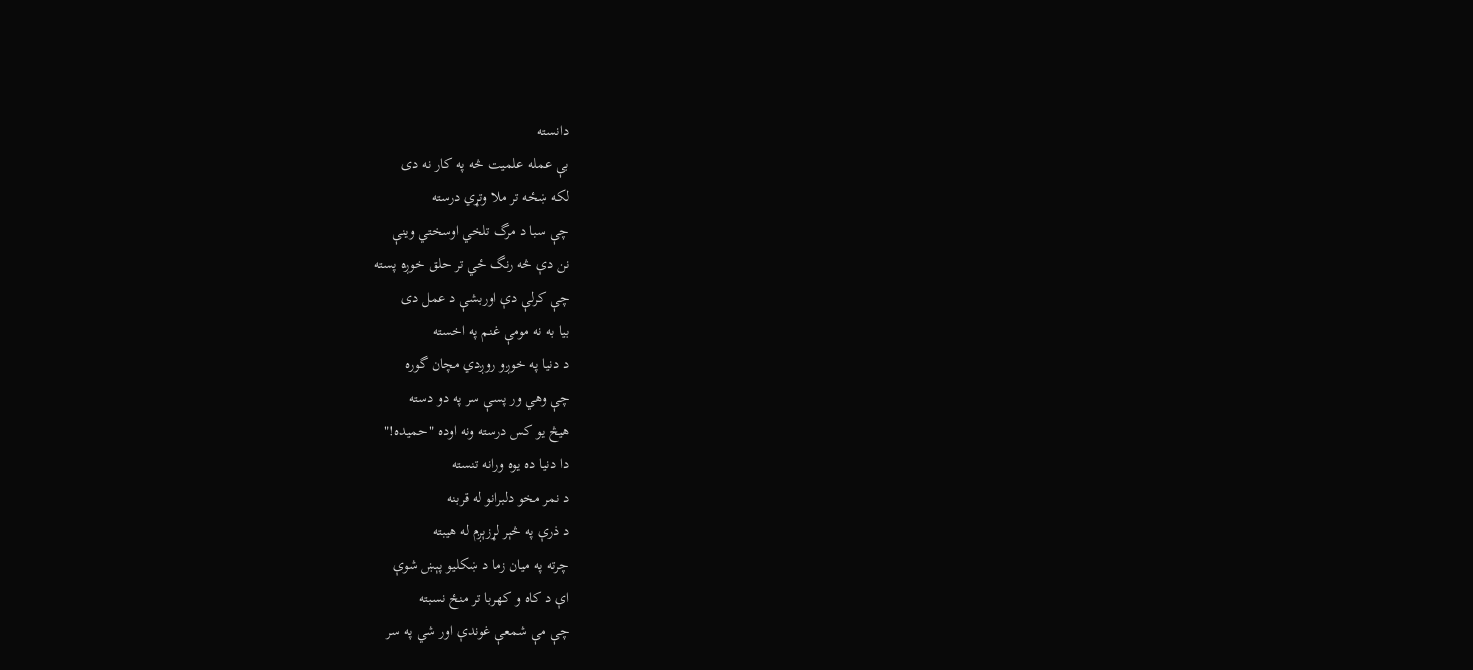دانسته
بې عمله علميت څه په کار نه دی
لکه ښځه تر ملا وتړي درسته
چې سبا د مرگ تلخي اوسختي وينې
نن دې څه رنگ ځي تر حلق خوږه پسته
چې کرلې دې اوربشې د عمل دی
بيا به نه مومې غنم په اخسته
د دنيا په خوږو روږدي مچان گوره
چې وهي ور پسې سر په دو دسته
هيڅ يو کس درسته ونه اوده "حميده!"
دا دنيا ده يوه ورانه تنسته
د نمر مخو دلبرانو له قربنه
د ذرې په څېر لړزېږم له هيبته
چرته په ميان زما د ښکليو پېښ شوې
اې د کاه و کهربا تر منځ نسبته
چې مې شمعې غوندې اور شي په سر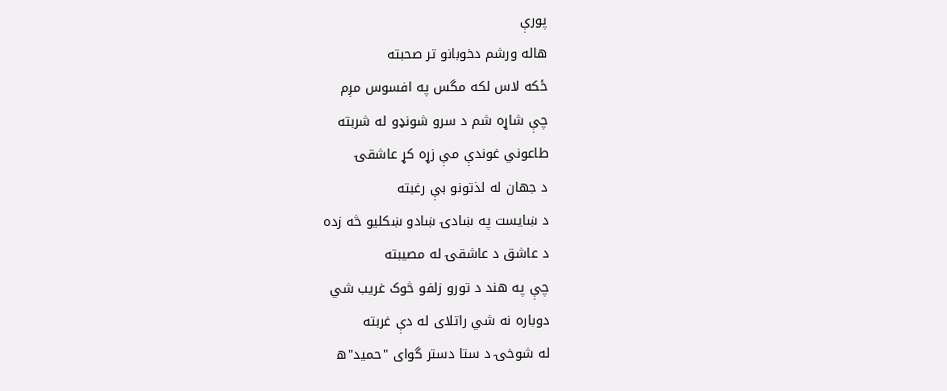پورې
هاله ورشم دخوبانو تر صحبته
ځکه لاس لکه مگس په افسوس مږم
چې شاړه شم د سرو شونډو له شربته
طاعوني غوندې مې زړه کړ عاشقۍ
د جهان له لذتونو بې رغبته
د ښايست په ښادۍ ښادو ښکليو څه زده
د عاشق د عاشقۍ له مصيبته
چې په هند د تورو زلفو څوک غريب شي
دوباره نه شي راتلای له دې غربته
له شوخۍ د ستا دستر گوای "حميد"ه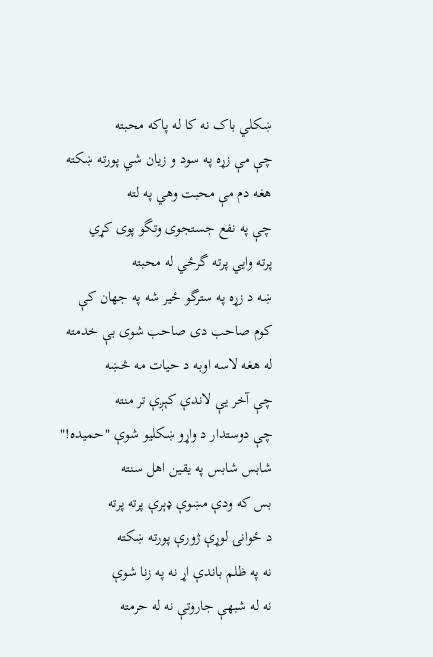ښکلي باک نه کا له پاکه محبته
چې مې زړه په سود و زيان شي پورته ښکته
هغه دم مې محبت وهي په لته
چې په نفع جستجوی وتگو پوی کړي
پرته وايي پرته گرځي له محبته
ښه د زړه په سترگو ځير شه په جهان کې
کوم صاحب دی صاحب شوی بې خدمته
له هغه لاسه اوبه د حيات مه څښه
چې آخر يې لاندې کېږې تر منته
چې دوستدار د واړو ښکليو شوې "حميده!"
شابس شابس په يقين اهل سنته
بس که ودې مښوې ډېرې پرته پرته
د ځوانۍ لوړې ژورې پورته ښکته
نه په ظلم باندې اړ نه په زنا شوې
نه له شبهې جاروتې نه له حرمته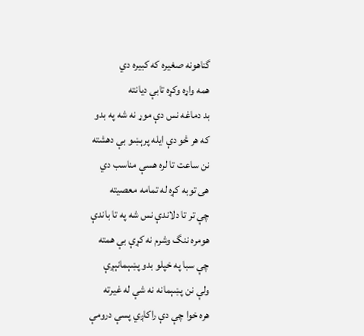گناهونه صغيره که کبيره دي
همه واړه وکړه تابې ديانته
بد دماغه نس دې موړ نه شه په بدو
که هر څو دې ايله پرېښو بې دهشته
نن ساعت تا لره هسې مناسب دي
هی توبه کړه له تمامه معصيته
چې تر تا دلاندې نس شه په تا باندې
هومره ننگ وشرم نه کړې بې همته
چې سبا په خپلو بدو پښېمانېږې
ولې نن پښېمانه نه شې له غيرته
هره خوا چې دې راکاږي پسې درومې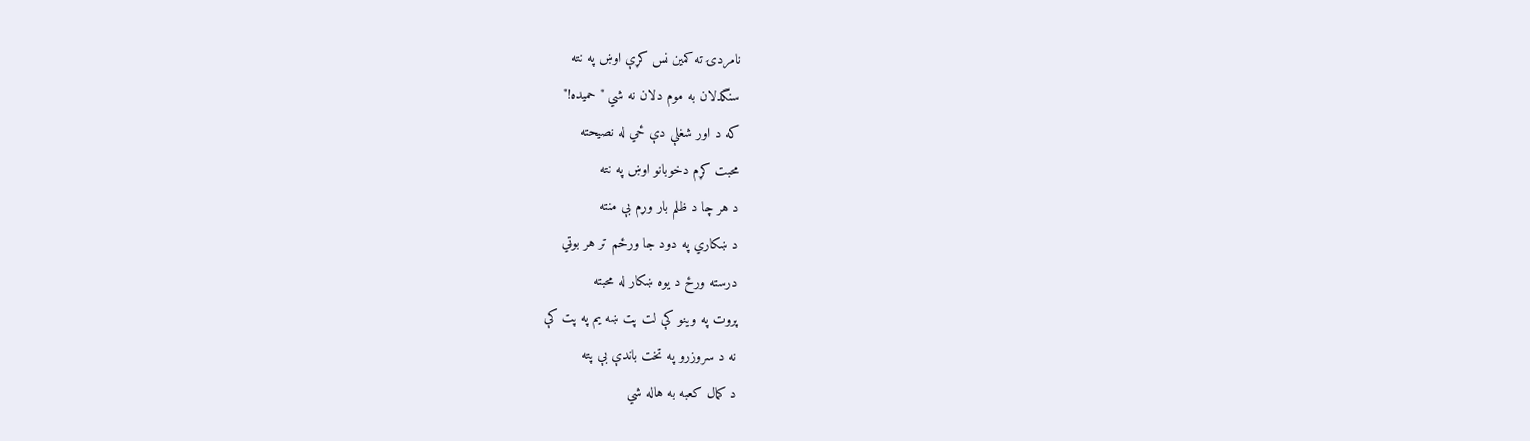نامردۍ ته کمين نس کړې اوښ په نته
سنگدلان به موم دلان نه شي "حميده!"
که د اور شغلې دې ځي له نصيحته
محبت کړم دخوبانو اوښ په نته
د هر چا د ظلم بار وړم بې منته
د ښکاري په دود جا ورځم تر هر بوټي
درسته ورځ د يوه ښکار له محبته
پروت په وينو کې لت پت ښه يم په پت کې
نه د سروزرو په تخت باندې بې پته
د کمال کعبه به هاله شي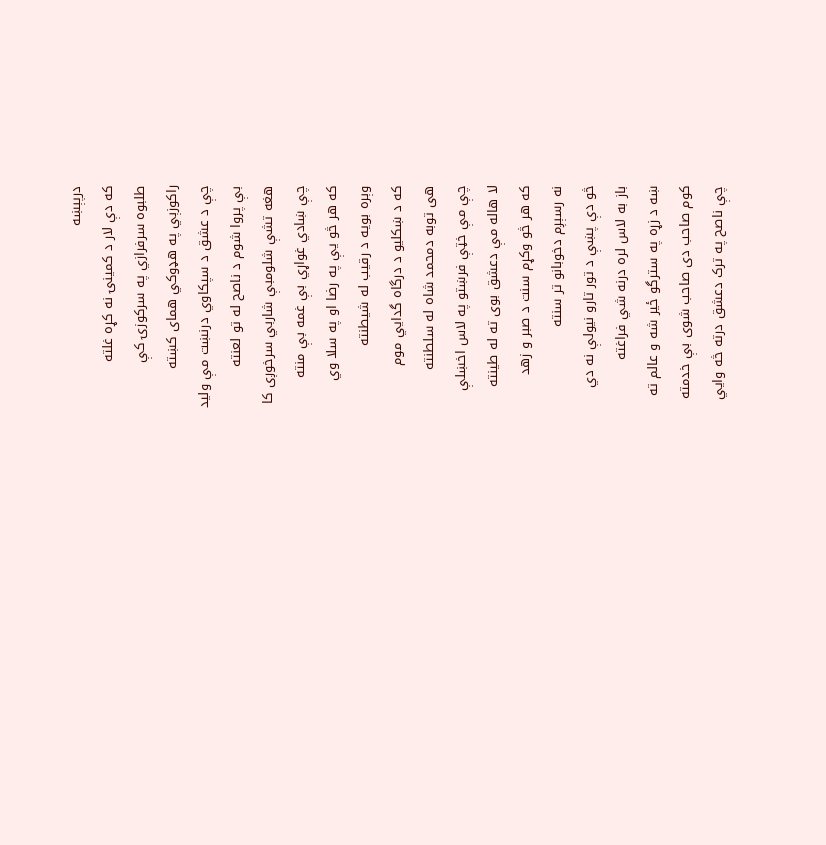درپېښه
که دې لار د کمينۍ نه کړه غلته
طلبوه سرفرازي په سرکوزۍ کې
راکوزېي په هډوکي همای کښته
چې د عشق د سپکاوي درنښت مې وليد
بې پروا شوم د ناصح له تو لعنته
هغه تشې شلومبې شاربي سرخوږی کا
چې ښادي غواړي بې غمه بې منته
که هر څو يې په رضا او په سلا وي
وېره بويه د رقيب له شيطنته
که د ښکليو د درگاه گدايي موم
هی توبه دمحمد شاه له سلطنته
چې مې خټې فرښتو په لاس اخښلې
لا هاله مې دعشق بوی ته له طينته
که هر څو وکړم سنت د صبر و زهد
نه رسېږم دخوبانو تر سنته
څو دې پښې د تور تارو نيولې نه دي
باز به لاس لره درنه شي فراغته
ښه د زړه په سترگو ځير شه و عالم ته
کوم صاحب دی صاحب شوی بې خدمته
چې ناصح په ترک دعشق درته څه وايي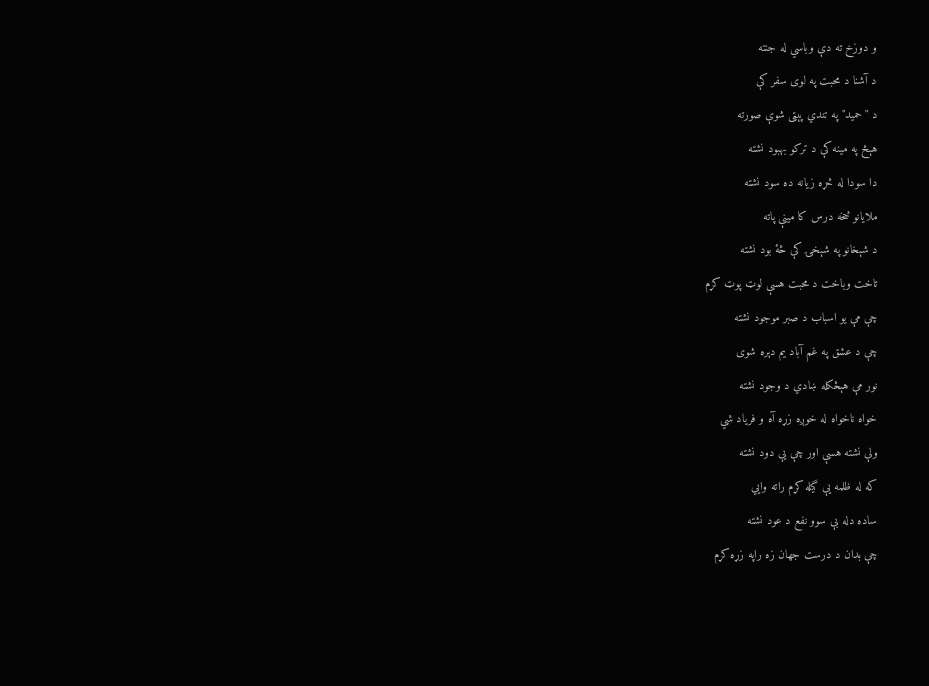و دوزخ ته دې وباسي له جنته
د آشنا د محبت په لوی سفر کې
د "حميد" په تندي پېټی شوې صورته
هېڅ په مينه کې د ترکو بهبود نشته
دا سودا له څړه زيانه ده سود نشته
ملايانو څخه درس کا مينې پاته
د شېخانو په شېخۍ کې څۀ بود نشته
تاخت وباخت د محبت هسې لوټ پوټ کړم
چې مې يو اسباب د صبر موجود نشته
چې د عشق په غم آباد يم دېره شوی
نور مې هېڅکله ښادي د وجود نشته
خواه ناخواه له خوږه زړه آه و فرياد شي
ولې نشته هسې اور چې يې دود نشته
که له ظلمه يې گيله کړم راته وايي
ساده دله بې سوو نفع د عود نشته
چې بدان د درست جهان زه راپه زړه کړم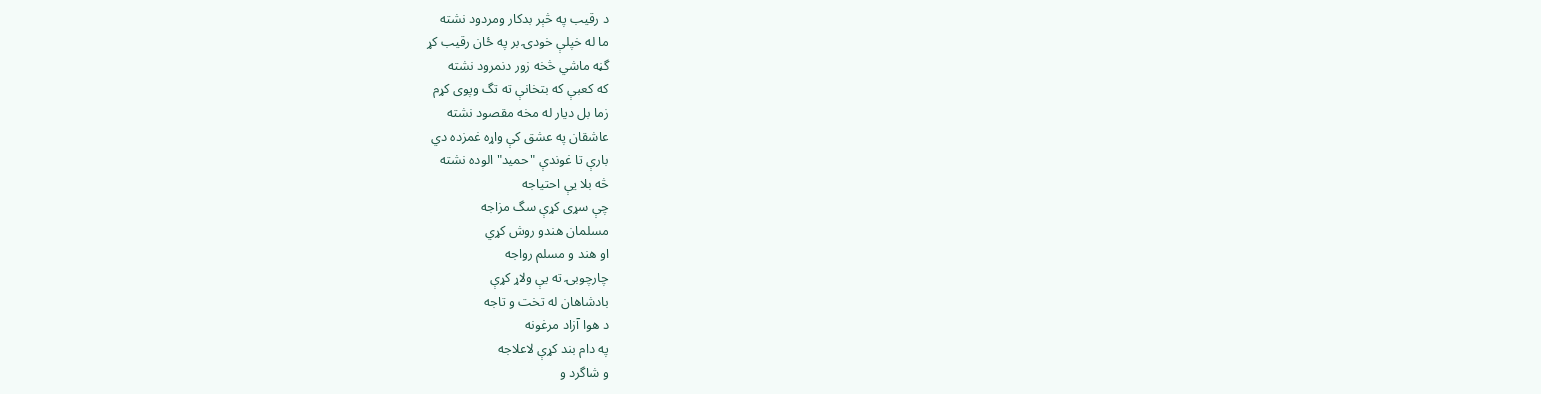د رقيب په څېر بدکار ومردود نشته
ما له خپلې خودۍ بر په ځان رقيب کړ
گڼه ماشي څخه زور دنمرود نشته
که کعبې که بتخانې ته تگ وپوی کړم
زما بل ديار له مخه مقصود نشته
عاشقان په عشق کې واړه غمزده دي
بارې تا غوندې "حميد" الوده نشته
څه بلا يې احتياجه
چې سړی کړې سگ مزاجه
مسلمان هندو روش کړي
او هند و مسلم رواجه
چارچوبۍ ته يې ولاړ کړې
بادشاهان له تخت و تاجه
د هوا آزاد مرغونه
په دام بند کړې لاعلاجه
و شاگرد و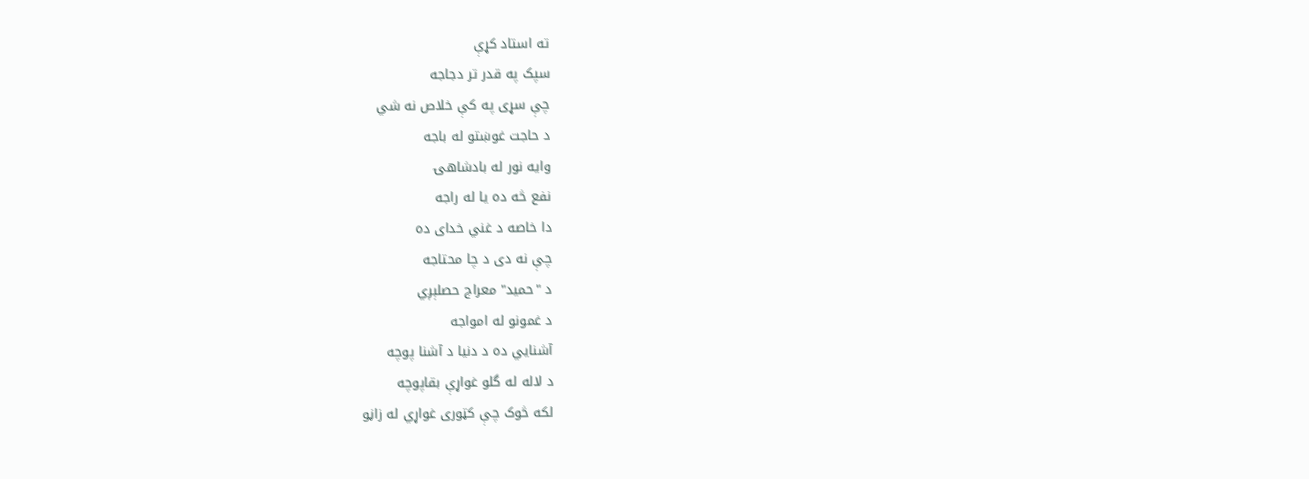ته استاد کړې
سپک په قدر تر دجاجه
چې سړی په کې خلاص نه شي
د حاجت غوښتو له باجه
وايه نور له بادشاهۍ
نفع څه ده يا له راجه
دا خاصه د غني خدای ده
چې نه دی د چا محتاجه
د "حميد" معراج حصلېږي
د غمونو له امواجه
آشنايي ده د دنيا د آشنا پوچه
د لاله له گلو غواړې بقاپوچه
لکه څوک چې کټوری غواړي له زاڼو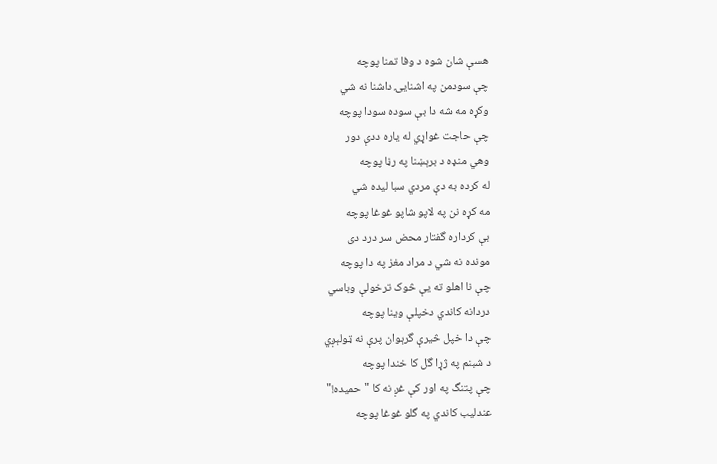هسې شان شوه د وفا تمنا پوچه
چې سودمن په اشنايۍ داشنا نه شي
وکړه مه شه دا بې سوده سودا پوچه
چې حاجت غواړي له ياره ددې دور
وهي منډه د برېښنا په رڼا پوچه
له کرده به دې مردي سبا ليده شي
مه کړه نن په لاپو شاپو غوغا پوچه
بې کرداره گفتار محض سر درد دی
مونده نه شي د مراد مغز په دا پوچه
چې نا اهلو ته يې څوک ترخولې وباسي
دردانه کاندي دخپلې وينا پوچه
چې دا خپل څيرې گرېوان پرې نه ټولېږي
د شبنم په ژړا گل کا خندا پوچه
چې پتنگ په اور کې غږ نه کا "حميده!"
عندليب کاندي په گلو غوغا پوچه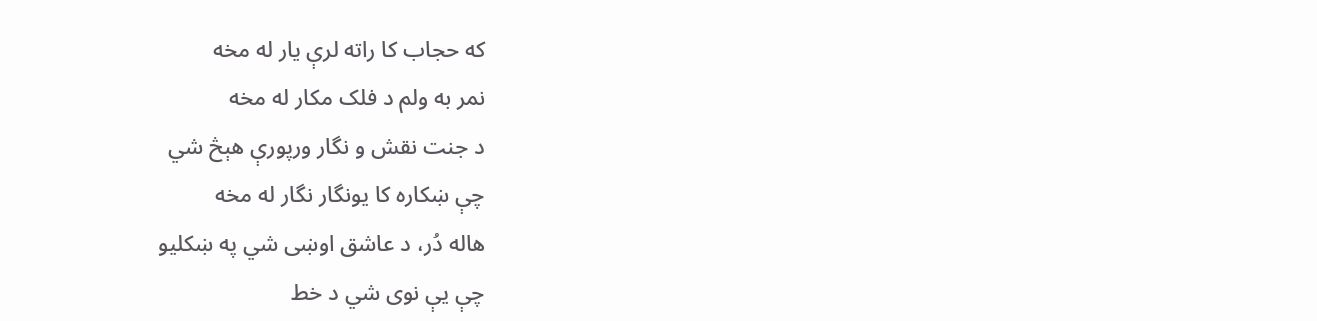که حجاب کا راته لرې يار له مخه
نمر به ولم د فلک مکار له مخه
د جنت نقش و نگار ورپورې هېڅ شي
چې ښکاره کا يونگار نگار له مخه
هاله دُر، د عاشق اوښی شي په ښکليو
چې يې نوی شي د خط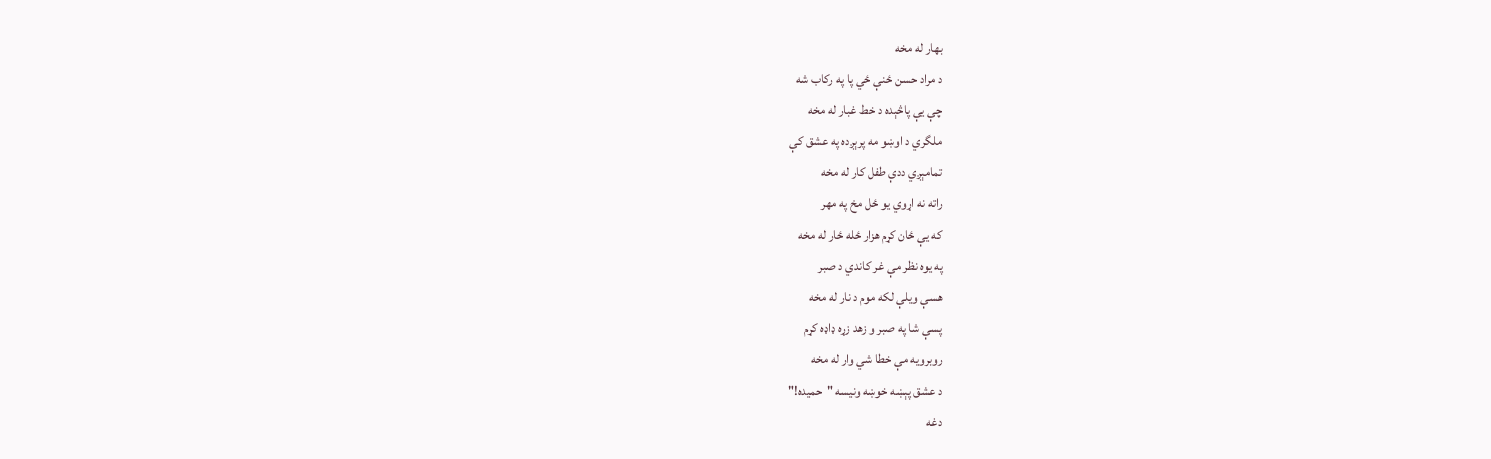بهار له مخه
د مراد حسن ځنې ځي پا په رکاب شه
چې يې پاڅېده د خط غبار له مخه
ملگري د اوښو مه پرېږده په عشق کې
تمامېږي ددې طفل کار له مخه
راته نه اړوي يو ځل مخ په مهر
که يې ځان کړم هزار ځله ځار له مخه
په يوه نظر مې غر کاندي د صبر
هسې ويلې لکه موم د نار له مخه
پسې شا په صبر و زهد زړه ډاډه کړم
روبرويه مې خطا شي وار له مخه
د عشق پېښه خوښه ونيسه "حميده!"
دغه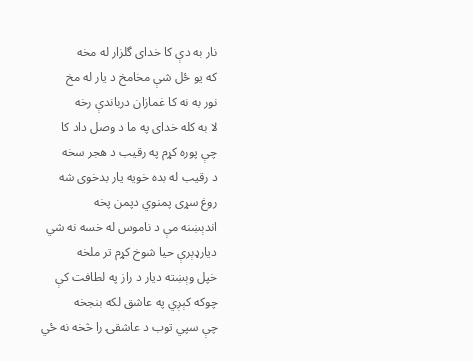نار به دې کا خدای گلزار له مخه
که يو ځل شې مخامخ د يار له مخ
نور به نه کا غمازان درباندې رخه
لا به کله خدای په ما د وصل داد کا
چې پوره کړم په رقيب د هجر سخه
د رقيب له بده خويه يار بدخوی شه
روغ سړی پمنوي دپمن پخه
اندېښنه مې د ناموس له خسه نه شي
ديارډېرې حيا شوخ کړم تر ملخه
خپل وېښته ديار د راز په لطافت کې
چوکه کېږي په عاشق لکه بنجخه
چې سپي توب د عاشقۍ را څخه نه ځي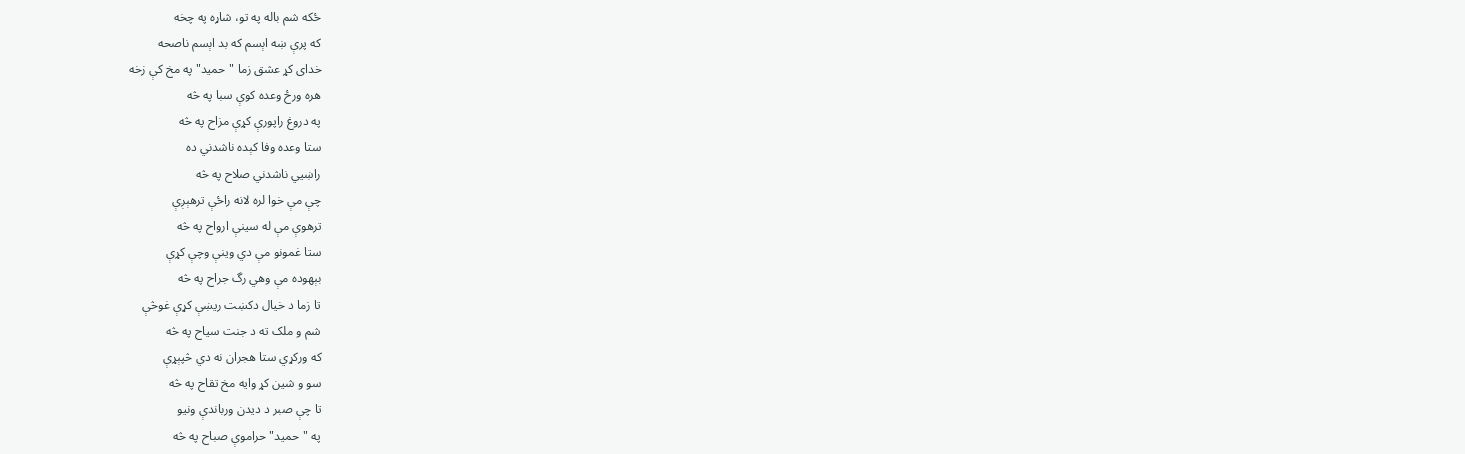ځکه شم باله په تو، شاړه په چخه
که پرې ښه اېسم که بد اېسم ناصحه
خدای کړ عشق زما "حميد" په مخ کې زخه
هره ورځ وعده کوې سبا په څه
په دروغ راپورې کړې مزاح په څه
ستا وعده وفا کېده ناشدني ده
راښيي ناشدني صلاح په څه
چې مې خوا لره لانه راځې ترهېږې
ترهوې مې له سينې ارواح په څه
ستا غمونو مې دي وينې وچې کړې
بېهوده مې وهي رگ جراح په څه
تا زما د خيال دکښت ريښې کړې غوڅې
شم و ملک ته د جنت سياح په څه
که ورکړي ستا هجران نه دي څپېړې
سو و شين کړ وايه مخ تقاح په څه
تا چې صبر د ديدن ورباندې ونيو
په "حميد" حراموې صباح په څه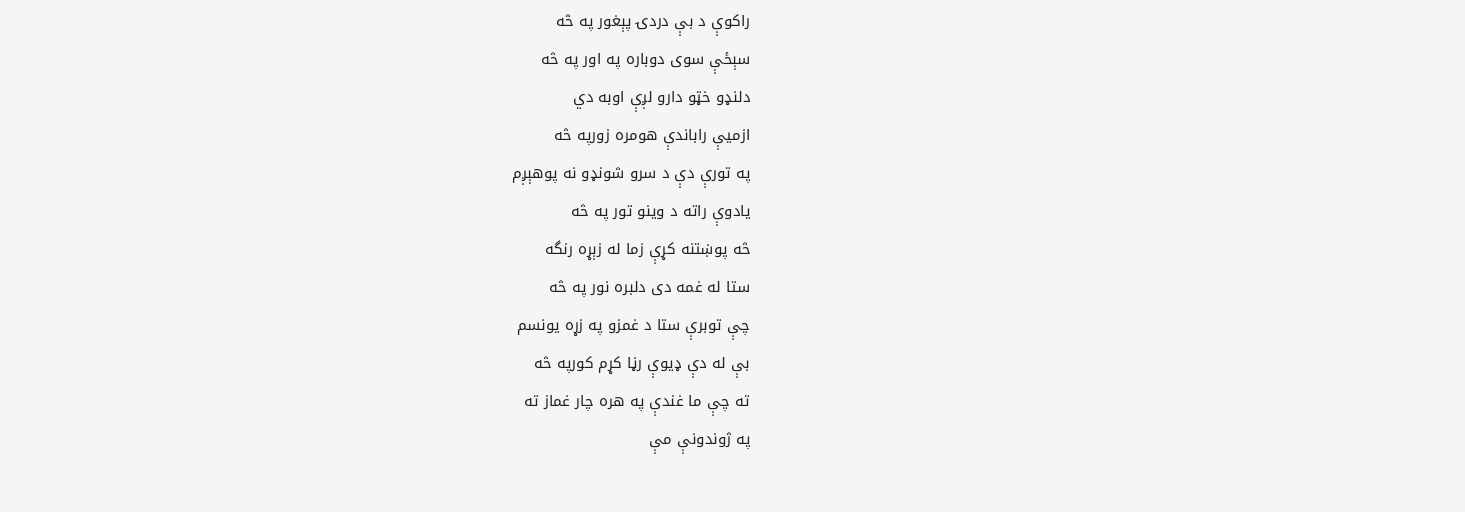راکوې د بې دردۍ پېغور په څه
سېځې سوی دوباره په اور په څه
دلنډو خټو دارو لږې اوبه دي
ازميې راباندې هومره زورپه څه
په تورې دې د سرو شونډو نه پوهېږم
يادوې راته د وينو تور په څه
څه پوښتنه کړې زما له زېړه رنگه
ستا له غمه دی دلبره نور په څه
چې توبرې ستا د غمزو په زړه يونسم
بې له دې ډيوې رڼا کړم کورپه څه
ته چې ما غندې په هره چار غماز ته
په ژوندونې مې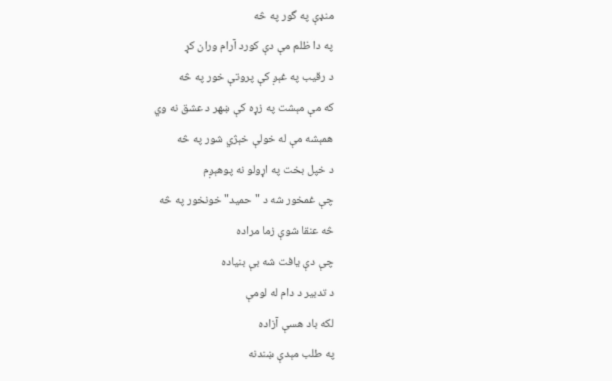منډې په گور په څه
په دا ظلم مې دې کورد آرام وران کړ
د رقيب په غېږ کې پروتې خور په څه
که مې مېشت په زړه کې ښهر د عشق نه وي
همېشه مې له خولې خېژي شور په څه
د خپل بخت په اړولو نه پوهېږم
چې غمخور شه د "حميد" خونخور په څه
څه عنقا شوې زما مراده
چې دې يافت شه بې بنياده
د تدبير د دام له لومې
لکه باد هسې آزاده
په طلب مېدې ښندنه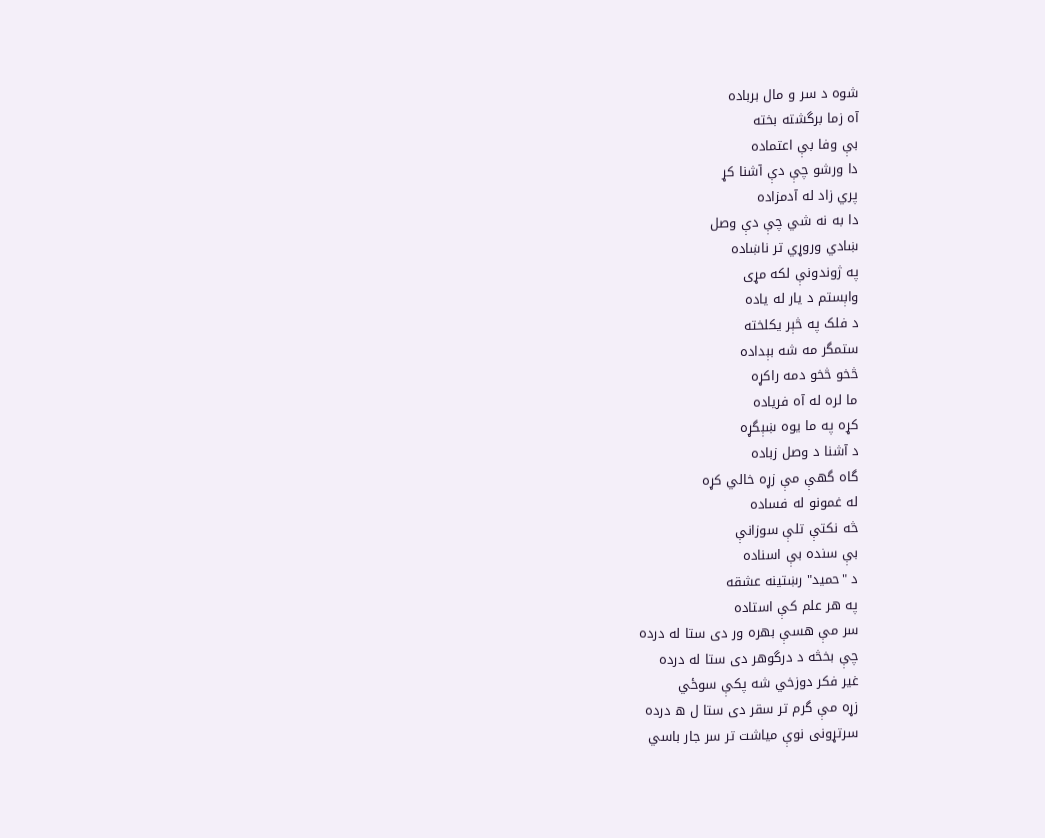شوه د سر و مال برباده
آه زما برگشته بخته
بې وفا بې اعتماده
دا ورشو چې دې آشنا کړ
پري زاد له آدمزاده
دا به نه شي چې دې وصل
ښادي وروړي تر ناښاده
په ژوندونې لکه مړی
واېستم د يار له ياده
د فلک په څېر يکلخته
ستمگر مه شه بېداده
څخو څخو دمه راکړه
ما لره له آه فرياده
کړه په ما يوه ښېگړه
د آشنا د وصل زباده
گاه گهې مې زړه خالي کړه
له غمونو له فساده
څه نکتې تلې سوزانې
بې سنده بې اسناده
د "حميد" رښتينه عشقه
په هر علم کې استاده
سر مې هسې بهره ور دی ستا له درده
چې بخڅه د درگوهر دی ستا له درده
غير فکر دوزخي شه پکې سوځي
زړه مې گرم تر سقر دی ستا ل ه درده
سرتړونی نوې مياشت تر سر جار باسي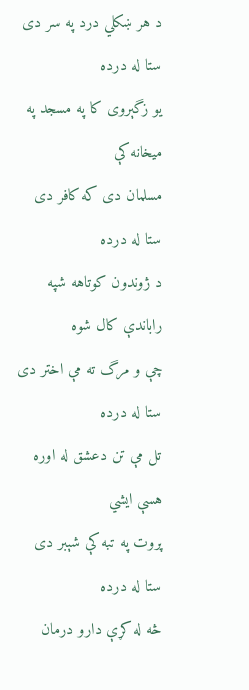د هر ښکلي درد په سر دی ستا له درده
يو زگېروی کا په مسجد په ميخانه کې
مسلمان دی که کافر دی ستا له درده
د ژوندون کوتاهه شپه راباندې کال شوه
چې و مرگ ته مې اختر دی ستا له درده
تل مې تن دعشق له اوره هسې ايشي
پروت په تبه کې شېبر دی ستا له درده
څه له کړې دارو درمان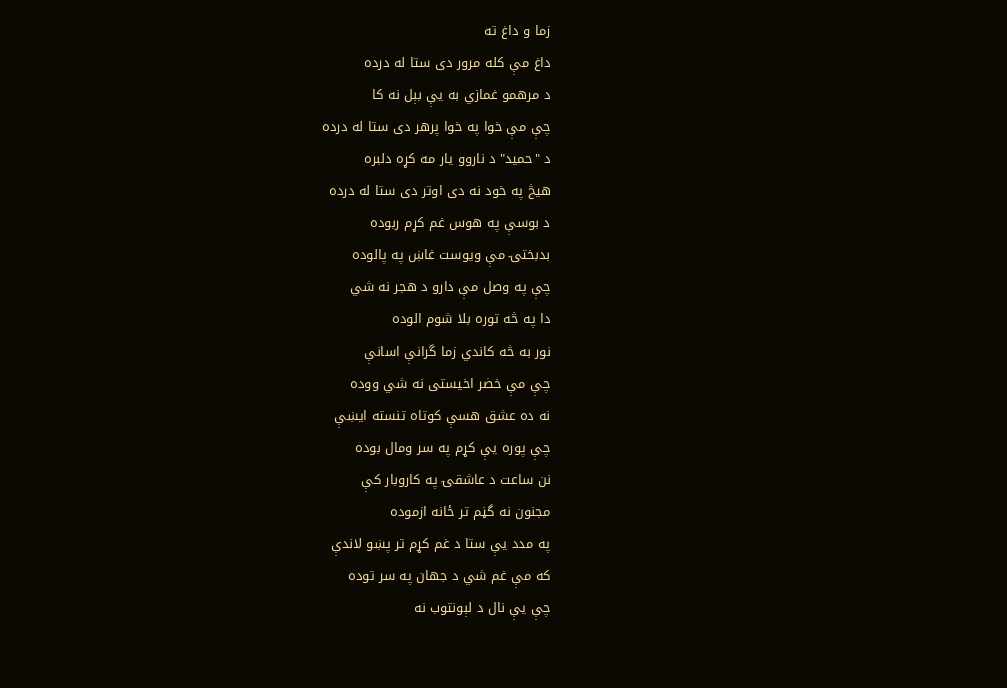زما و داغ ته
داغ مې کله مرور دی ستا له درده
د مرهمو غمازي به يې بېل نه کا
چې مې خوا په خوا پرهر دی ستا له درده
د "حميد" د ناروو يار مه کړه دلبره
هيڅ په خود نه دی اوتر دی ستا له درده
د بوسې په هوس غم کړم ربوده
بدبختۍ مې ويوست غاښ په پالوده
چې په وصل مې دارو د هجر نه شي
دا په څه توره بلا شوم الوده
نور به څه کاندي زما گرانې اسانې
چې مې خضر اخيستی نه شي ووده
نه ده عشق هسې کوتاه تنسته ايښې
چې پوره يې کړم په سر ومال بوده
نن ساعت د عاشقۍ په کاروبار کې
مجنون نه گڼم تر ځانه ازموده
په مدد يې ستا د غم کړم تر پښو لاندې
که مې غم شي د جهان په سر توده
چې يې نال د لېونتوب نه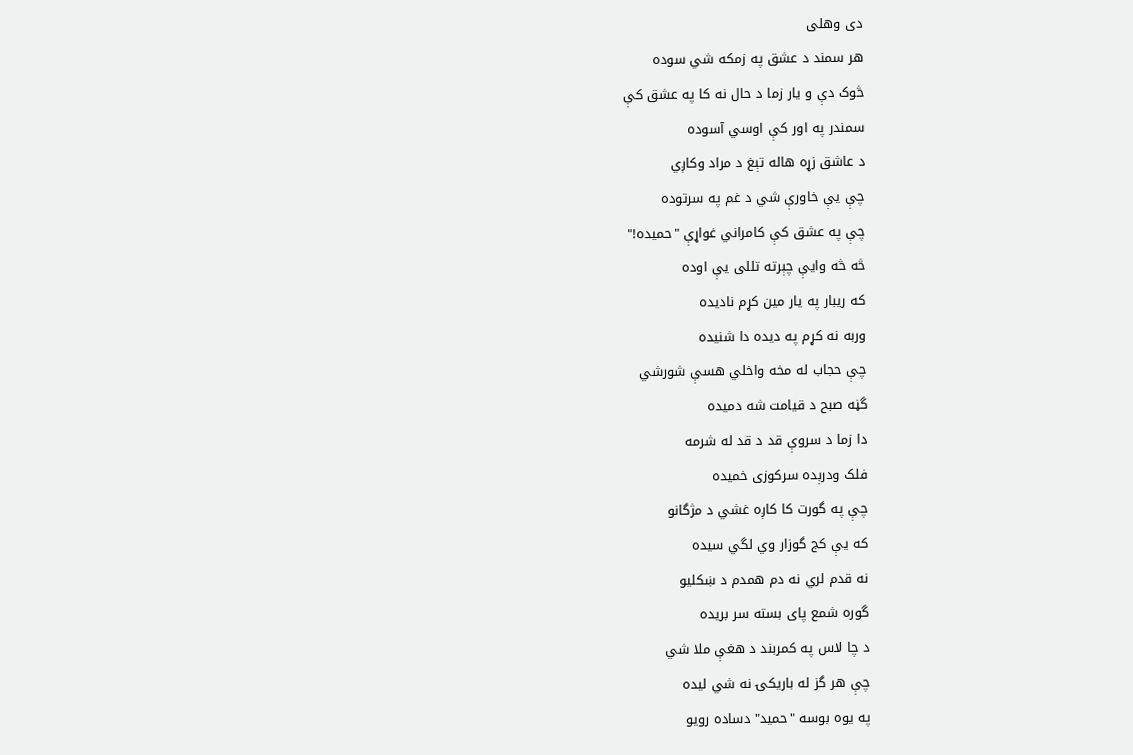دی وهلی
هر سمند د عشق په زمکه شي سوده
څوک دې و يار زما د حال نه کا په عشق کې
سمندر په اور کې اوسي آسوده
د عاشق زړه هاله تېغ د مراد وکاږي
چې يې خاورې شي د غم په سرتوده
چې په عشق کې کامراني غواړې "حميده!"
څه څه وايې چېرته تللی يې اوده
که ريبار په يار مين کړم ناديده
وربه نه کړم په ديده دا شنيده
چې حجاب له مخه واخلي هسې شورشي
گڼه صبح د قيامت شه دميده
دا زما د سروې قد د قد له شرمه
فلک ودرېده سرکوزی خميده
چې په گورت کا کاږه غشي د مژگانو
که يې کج گوزار وي لگي سيده
نه قدم لري نه دم همدم د ښکليو
گوره شمع پای بسته سر بريده
د چا لاس په کمربند د هغې ملا شي
چې هر گز له باريکۍ نه شي ليده
په يوه بوسه "حميد" دساده رويو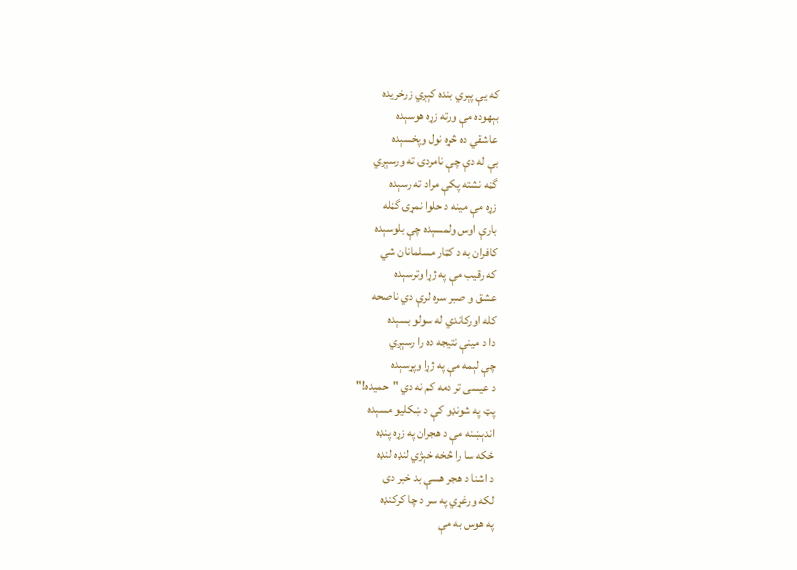که يې پېري بنده کېږي زرخريده
بېهوده مې ورته زړه هوسېده
عاشقي ده څړه نول وپخسېده
بې له دې چې نامردۍ ته ورسېږي
گڼه نشته پکې مراد ته رسېده
زړه مې مينه د حلوا نمړۍ گڼله
بارې اوس ولمسېده چې بلوسېده
کافران به د کټار مسلمانان شي
که رقيب مې په ژړا وترسېده
عشق و صبر سره لرې دي ناصحه
کله اورکاندي له سولو بسېده
دا د مينې نتيجه ده را رسېږي
چې لېمه مې په ژړا وپړسېده
د عيسی تر دمه کم نه دي "حميده!"
پټ په شونډو کې د ښکليو مسېده
اندېښنه مې د هجران په زړه پنډه
ځکه سا را څخه خېژي لنډه لنډه
د اشنا د هجر هسې بد خبر دی
لکه ورغړي په سر د چا کرکنډه
په هوس به مې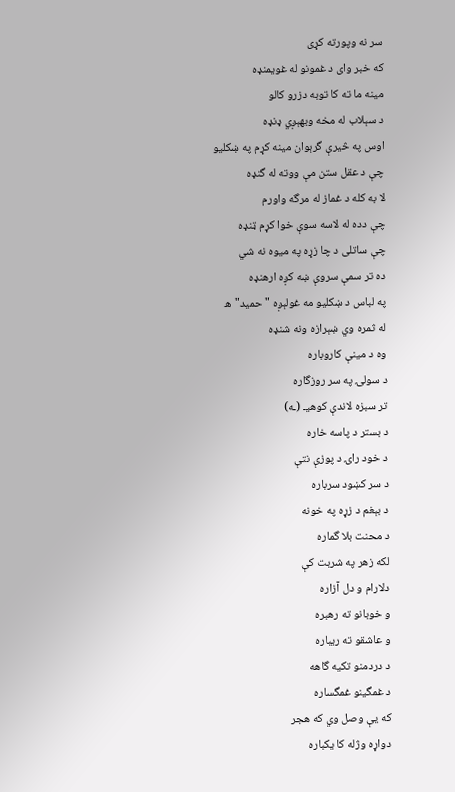سر نه وپورته کړی
که خبر وای د غمونو له غويمنډه
مينه ما ته کا توبه دزرو کالو
د سېلاب له مخه وبهېږي ډنډه
اوس په څيرې گرېوان مينه کړم په ښکليو
چې د عقل ستن مې ووته له گنډه
لا به کله د غماز له مرگه واورم
چې دده له لاسه سوې خوا کړم ټنډه
چې ساتلی د چا زړه په ميوه نه شي
ده تر سمې سروې ښه کږه ارهنډه
په لباس د ښکليو مه غولېږه "حميد"ه
له ثمره وي ښېرازه ونه شنډه
وه د مينې کاروباره
د سولۍ په سر روزگاره
تر سبزه لاندې کوهيـ (ـه)
د بستر د پاسه خاره
د خود راۍ د پوزې نتې
د سر کښود سرباره
د بېغم د زړه په خونه
د محنت بلا گماره
لکه زهر په شربت کې
دلارام و دل آزاره
و خوبانو ته رهبره
و عاشقو ته ريباره
د دردمنو تکيه گاهه
د غمگينو غمگساره
که يې وصل وي که هجر
دواړه وژله کا يکباره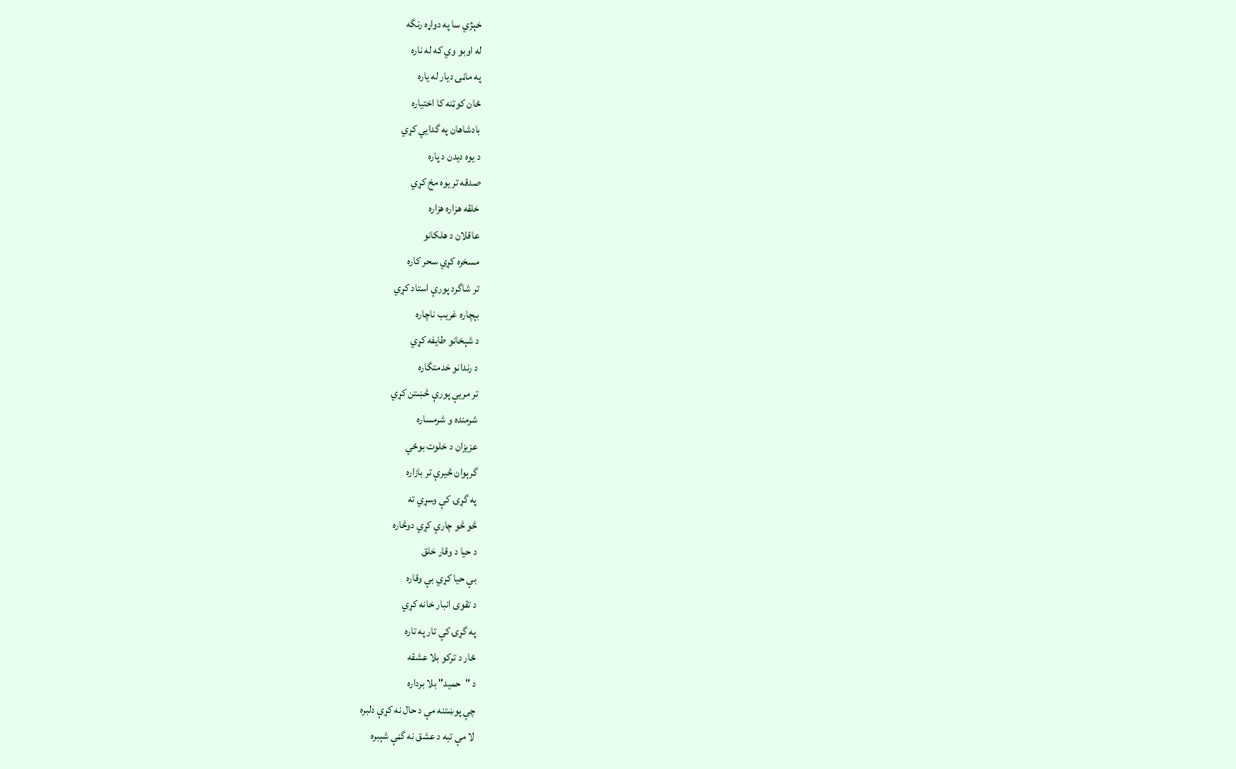خېژي سا په دواړه رنگه
له اوبو وي که له ناره
په ماڼۍ ديار له ياره
ځان کوټنه کا اختياره
بادشاهان په گدايي کړي
د يوه ديدن د پاره
صدقه تر يوه مخ کړي
خلقه هزاره هزاره
عاقلان د هلکانو
مسخره کړي سحر کاره
تر شاگرد پورې استاد کړي
بېچاره غريب ناچاره
د شېخانو طايفه کړي
د رندانو خدمتگاره
تر مريې پورې څښتن کړي
شرمنده و شرمساره
عزيزان د خلوت بوځي
گرېوان څيرې تر بازاره
په گړۍ کې وسړي ته
څو څو چارې کړي دوڅاره
د حيا د وقار خلق
بې حيا کړي بې وقاره
د تقوی انبار خانه کړي
په گړۍ کې تار په تاره
ځار د ترکو بلا عشقه
د "حميد" بلا برداره
چې پوښتنه مې د حال نه کړې دلبره
لا مې تبه د عشق نه گڼې شېبره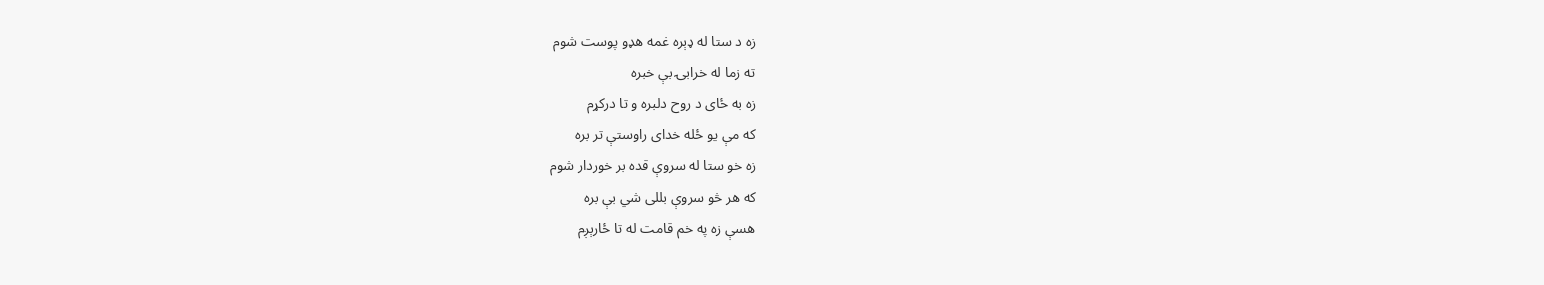زه د ستا له ډېره غمه هډو پوست شوم
ته زما له خرابۍ بې خبره
زه به ځای د روح دلبره و تا درکړم
که مې يو ځله خدای راوستې تر بره
زه خو ستا له سروې قده بر خوردار شوم
که هر څو سروې بللی شي بې بره
هسې زه په خم قامت له تا ځارېږم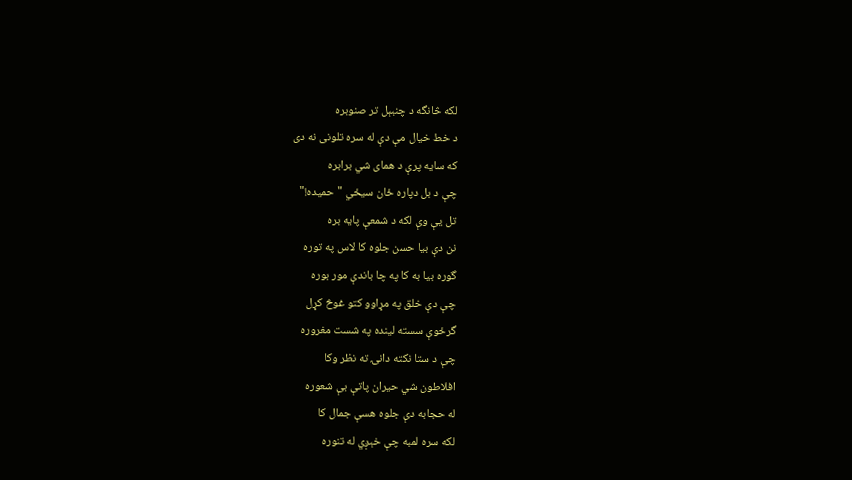لکه څانگه د چنبېل تر صنوبره
د خط خيال مې دې له سره تلونی نه دی
که سايه پرې د همای شي برابره
چې د بل دپاره ځان سيځي "حميده!"
تل يې وې لکه د شمعې پايه بره
نن دې بيا حسن جلوه کا لاس په توره
گوره بيا به کا په چا باندې مور بوره
چې دې خلق په مړاوو کتو غوڅ کړل
گرځوې سسته لينده په شست مغروره
چې د ستا نکته دانۍ ته نظر وکا
افلاطون شي حيران پاتې بې شعوره
له حجابه دې جلوه هسې جمال کا
لکه سره لمبه چې خېږي له تنوره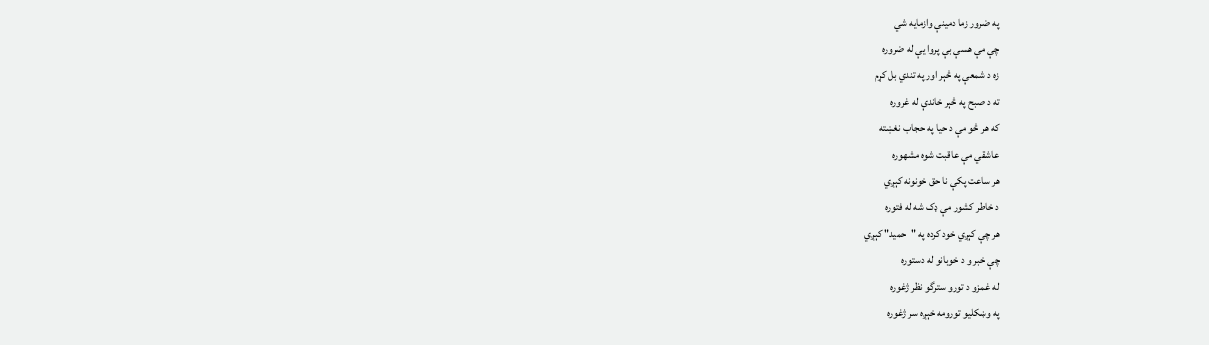په ضرور زما دمينې وازمايه شي
چې مې هسې بې پروا يې له ضروره
زه د شمعې په څېر اور په تندي بل کړم
ته د صبح په څېر خاندې له غروره
که هر څو مې د حيا په حجاب نغښته
عاشقي مې عاقبت شوه مشهوره
هر ساعت پکې نا حق خونونه کېږي
د خاطر کشور مې ډک شه له فتوره
هر چې کېږي خود کرده په "حميد" کېږي
چې خبر و د خوبانو له دستوره
له غمزو د تورو سترگو نظر ژغوره
په وښکليو تورومه خېږه سر ژغوره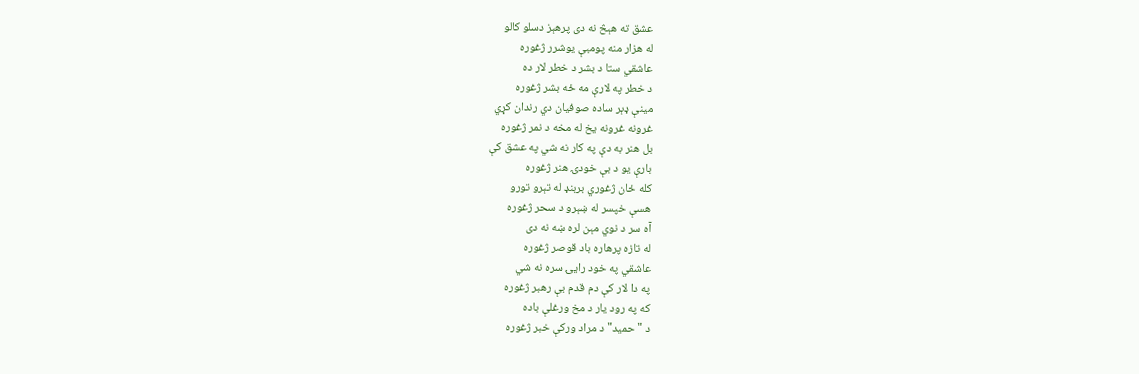عشق ته هېڅ نه دی پرهېز دسلو کالو
له هزار منه پومبې يوشرر ژغوره
عاشقي ستا د بشر د خطر لار ده
د خطر په لارې مه ځه بشر ژغوره
مينې ډېر ساده صوفيان دي رندان کړي
غرونه غرونه يخ له مخه د نمر ژغوره
بل هنر به دې په کار نه شي په عشق کې
بارې يو د بې خودۍ هنر ژغوره
کله ځان ژغوري بربنډ له تېرو تورو
هسې خپسر له ښېرو د سحر ژغوره
آه سر د نوي مېن لره ښه نه دی
له تازه پرهاره باد قوصر ژغوره
عاشقي په خود رايۍ سره نه شي
په دا لار کې دم قدم بې رهبر ژغوره
که په رود يار د مخ ورغلې باده
د "حميد" د مراد ورکې خبر ژغوره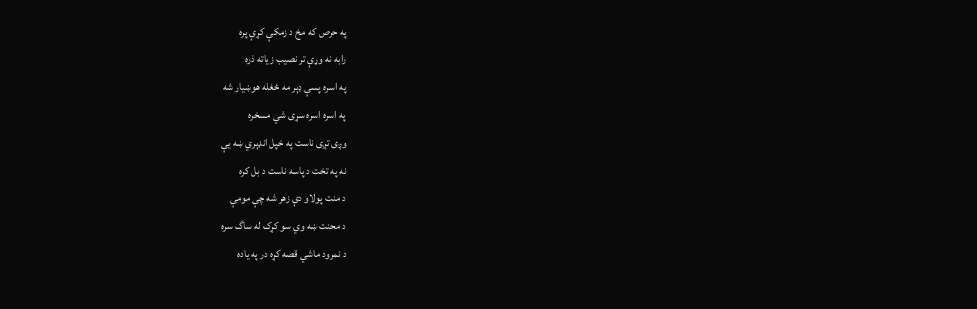په حرص که مخ د زمکې کړې پره
رابه نه وړې تر نصيب زياته ذره
په اسره پسې ډېر مه ځغله هوښيار شه
په اسره اسره سړی شي مسخره
وږی تږی ناست په خپل انډېري ښه يې
نه په تخت د پاسه ناست د بل کره
د منت پولاو دې زهر شه چې مومې
د محنت ښه وي سو کړک له ساگ سره
د نمرود ماشي قصه کړه در په ياده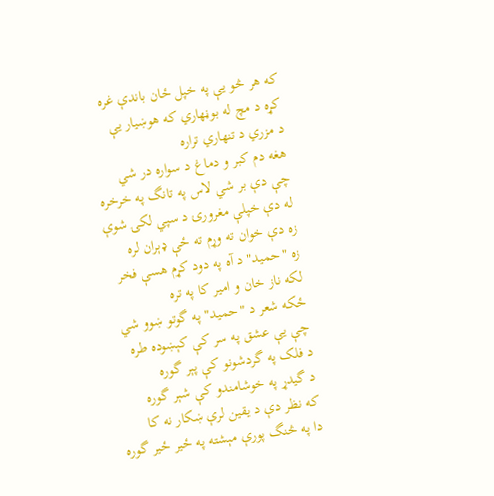که هر څو يې په خپل ځان باندې غره
کړه د مچ له بوڼهاري که هوښيار يې
د مزري د تنهاري تراره
هغه دم کبر و دماغ د سواره در شي
چې دې بر شي لاس په تانگ په خرخره
له دې خپلې مغرورۍ د سپي لکۍ شوې
زه دې خوان ته وړم ته ځې ډېران لره
زه "حميد" د آه په دود کړم هسې فخر
لکه ناز خان و امير کا په تره
ځکه شعر د "حميد" په گوتو ښوو شي
چې يې عشق په سر کې کېښوده طره
د فلک په گردشونو کې پېر گوره
د گيدړ په خوشامندو کې شېر گوره
که نظر دې د يقين لرې ښکار نه کا
دا په څنگ پورې مېشته په ځير ځير گوره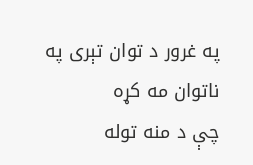په غرور د توان تېری په ناتوان مه کړه
چې د منه توله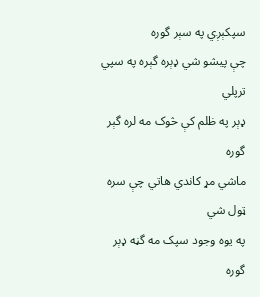سپکېږي په سېر گوره
چې پيشو شي ډېره گېره په سپي ترپلي
ډېر په ظلم کې څوک مه لره گېر گوره
ماشي مړ کاندي هاتي چې سره ټول شي
په يوه وجود سپک مه گڼه ډېر گوره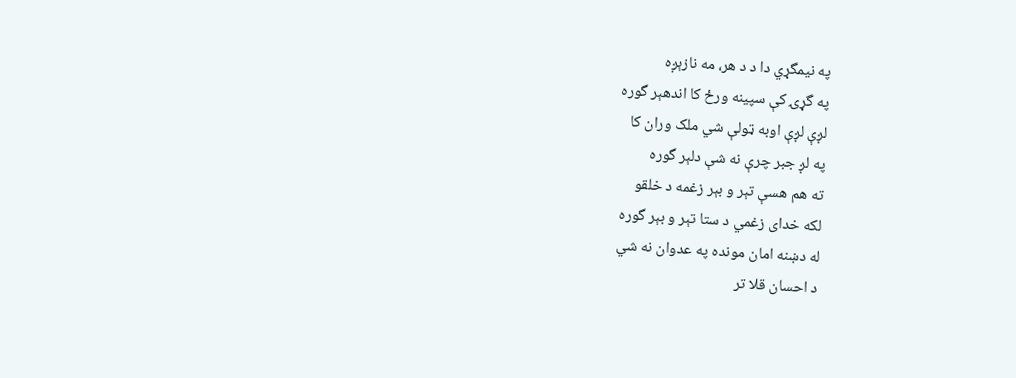په نيمگړي دا د د هر، مه نازېږه
په گړۍ کې سپينه ورځ کا اندهېر گوره
لږې لږې اوبه ټولې شي ملک وران کا
په لږ جبر چرې نه شې دلېر گوره
ته هم هسې تېر و بېر زغمه د خلقو
لکه خدای زغمي د ستا تېر و بېر گوره
له دښنه امان مونده په عدوان نه شي
د احسان قلا تر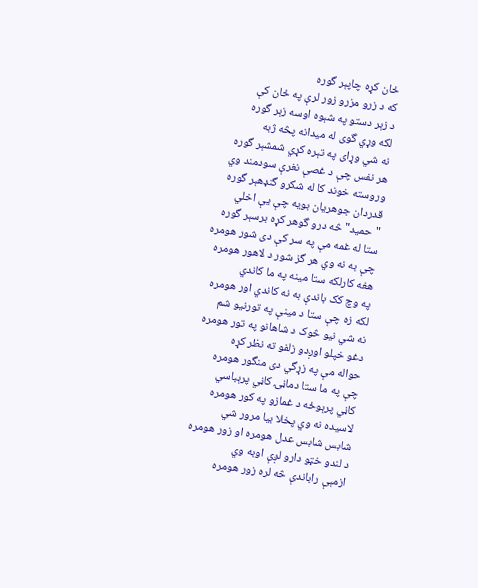ځان کړه چاپېر گوره
که د زرو مزرو زور لرې په ځان کې
د زېر دستو په شېوه اوسه زېر گوره
لکه وړي گوی له ميدانه پڅه ژبه
نه شي وړای په تېره کړي شمشېر گوره
هر نفس چې د غصې نغرې سودمند وي
وروسته خوند کا له شکرو گنډهېر گوره
قدردان جوهريان بويه چې يې اخلي
"حميد" څه درو گوهر کړه برسېر گوره
ستا له غمه مې په سر کې دی شور هومره
چې به نه وي هر گز شور د لاهور هومره
هغه کارلکه ستا مينه په ما کاندي
په وچ کک باندې به نه کاندي اور هومره
لکه زه چې ستا د مينې په تورنيو شم
نه شي نيو څوک د شاهانو په تور هومره
دغو خپلو اوږدو زلفو ته نظر کړه
حواله مې په زړگي دی منگور هومره
چې په ما ستا دماڼۍ کاڼي پرېباسي
کاڼي پرېوځه د غمازو په کور هومره
لاسيده نه وي پخلا بيا مرور شي
شابس شابس عدل هومره او زور هومره
د لندو خټو دارو لږې اوبه وي
ازمېې راباندې څه لره زور هومره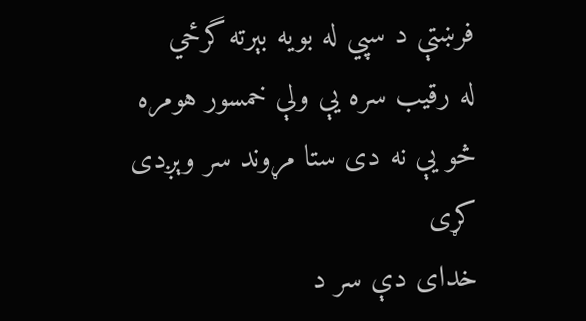فرښتې د سپي له بويه بېرته گرځي
له رقيب سره يې ولې خمسور هومره
څو يې نه دی ستا مړوند سر وېږدی کړی
خدای دې سر د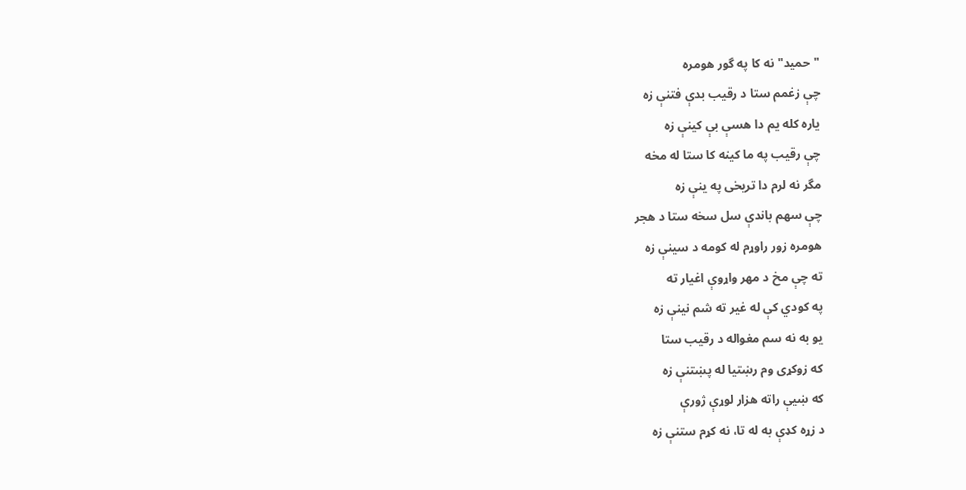"حميد" نه کا په گور هومره
چې زغمم ستا د رقيب بدې فتنې زه
ياره کله يم دا هسې بې کينې زه
چې رقيب په ما کينه کا ستا له مخه
مگر نه لرم دا تريخی په ينې زه
چې سهم باندې سل سخه ستا د هجر
هومره زور راوړم له کومه د سينې زه
ته چې مخ د مهر واړوې اغيار ته
په کودي کې له غير ته شم نينې زه
يو به نه سم مغواله د رقيب ستا
که زوکړی وم رښتيا له پښتنې زه
که ښيې راته هزار لوړې ژورې
د زړه کډې به له تا، نه کړم ستنې زه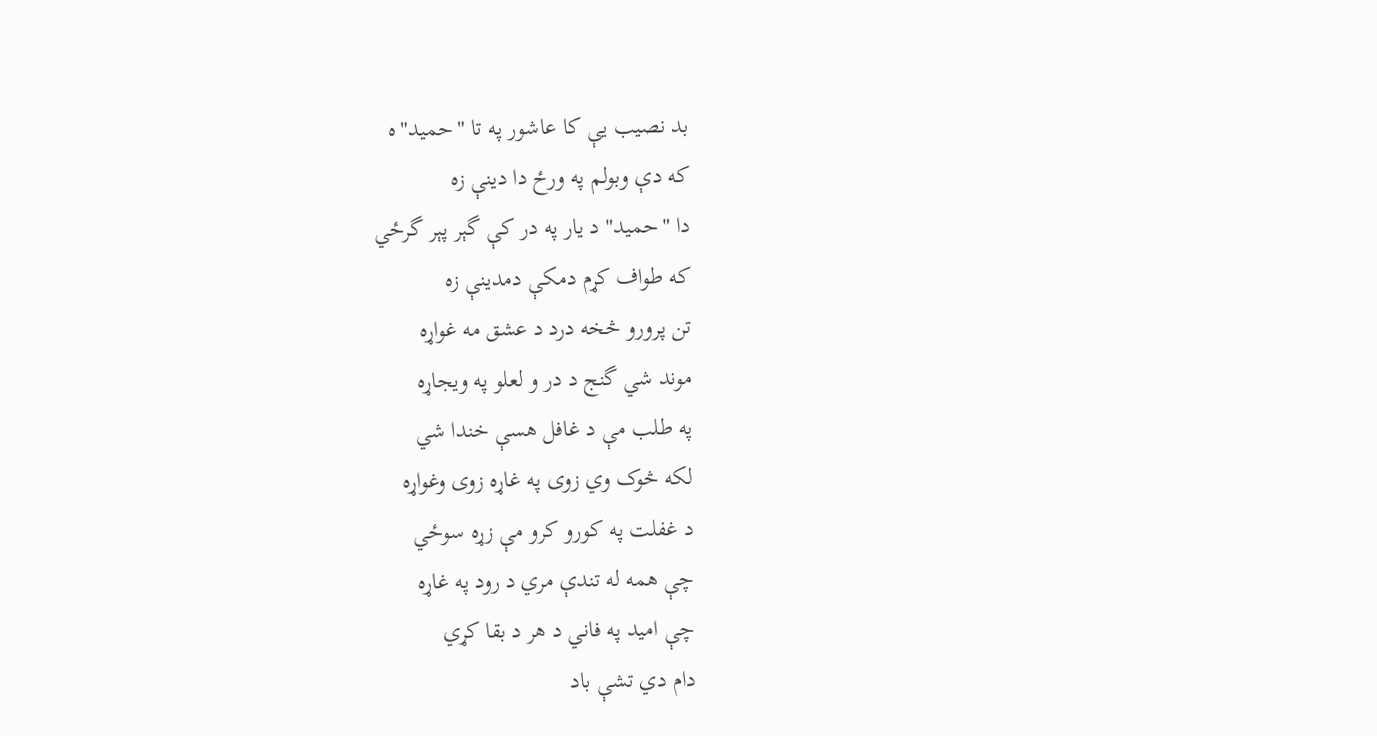بد نصيب يې کا عاشور په تا "حميد"ه
که دې وبولم په ورځ دا دينې زه
دا "حميد" د يار په در کې گېر پېر گرځي
که طواف کړم دمکې دمدينې زه
تن پرورو څخه درد د عشق مه غواړه
موند شي گنج د در و لعلو په ويجاړه
په طلب مې د غافل هسې خندا شي
لکه څوک وي زوی په غاړه زوی وغواړه
د غفلت په کورو کرو مې زړه سوځي
چې همه له تندې مري د رود په غاړه
چې اميد په فاني د هر د بقا کړي
دام دي تشې باد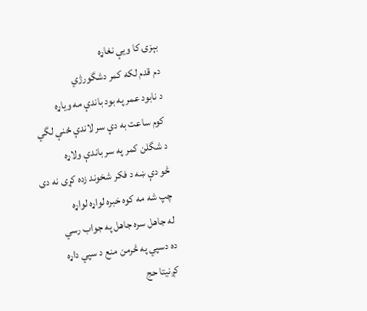بېزۍ کا ويې نغاړه
دم قدم لکه کمر دشگورژي
د نابود عمر په بود باندې مه وياړه
کوم ساعت به دې سر لاندې ځنې لگي
د شگلن کمر په سر باندې ولاړه
څو دې ښه د فکر شخوند زده کړی نه دی
چپ شه مه کوه خبره لواړه لواړه
له جاهل سره جاهل په جواب رسي
ده دسپي په څرمن منع د سپي داړه
کږنيتا حج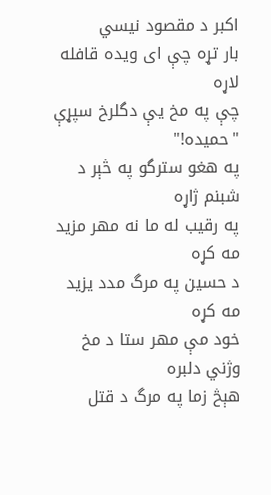اکبر د مقصود نيسي
بار تړه چې ای ويده قافله لاړه
چې په مخ يې دگلرخ سپړې "حميده!"
په هغو سترگو په څېر د شبنم ژاړه
په رقيب له ما نه مهر مزيد مه کړه
د حسين په مرگ مدد يزيد مه کړه
خود مې مهر ستا د مخ وژني دلبره
هېڅ زما په مرگ د قتل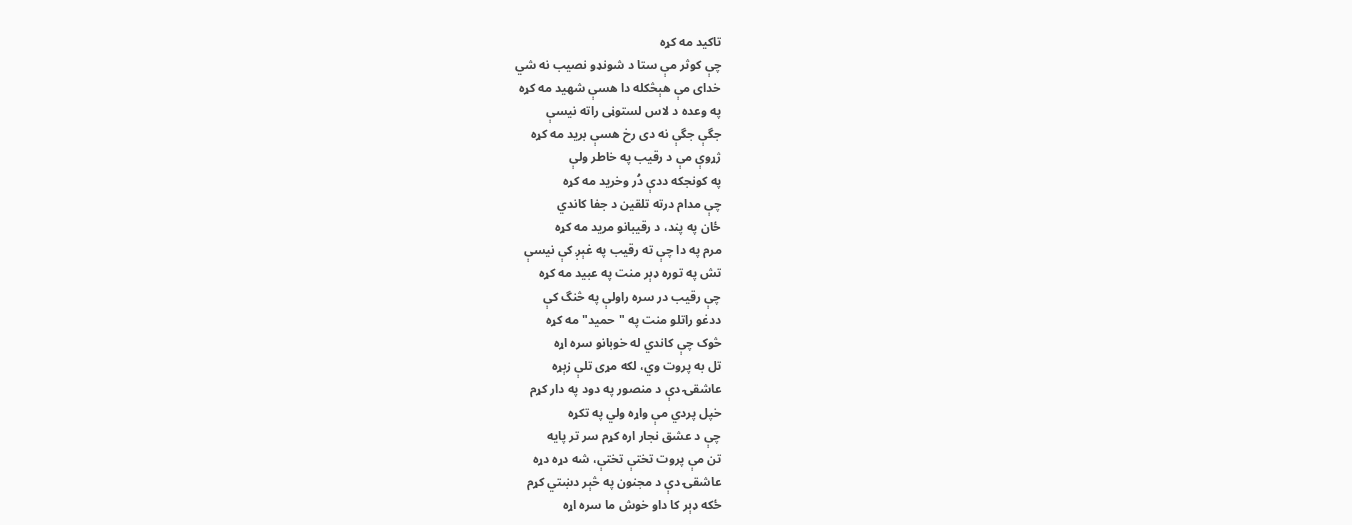تاکيد مه کړه
چې کوثر مې ستا د شونډو نصيب نه شي
خدای مې هېڅکله دا هسې شهيد مه کړه
په وعده د لاس لستوڼی راته نيسې
جگې جگې نه دی رخ هسې بريد مه کړه
ژړوې مې د رقيب په خاطر ولې
په کونجکه ددې دُر وخريد مه کړه
چې مدام درته تلقين د جفا کاندي
ځان په پند، د رقيبانو مريد مه کړه
مرم په دا چې ته رقيب په غېږ کې نيسې
تش په توره ډېر منت په عبيد مه کړه
چې رقيب در سره راولې په څنگ کې
ددغو راتلو منت په "حميد" مه کړه
څوک چې کاندي له خوبانو سره اړه
تل به پروت وي، لکه مړی تلې زېړه
عاشقۍ دې د منصور په دود په دار کړم
خپل پردي مې واړه ولي په تکړه
چې د عشق نجار اره کړم سر تر پايه
تن مې پروت تختې تختې، شه دړه دړه
عاشقۍ دې د مجنون په څېر دښتي کړم
ځکه ډېر کا داو خوش ما سره اړه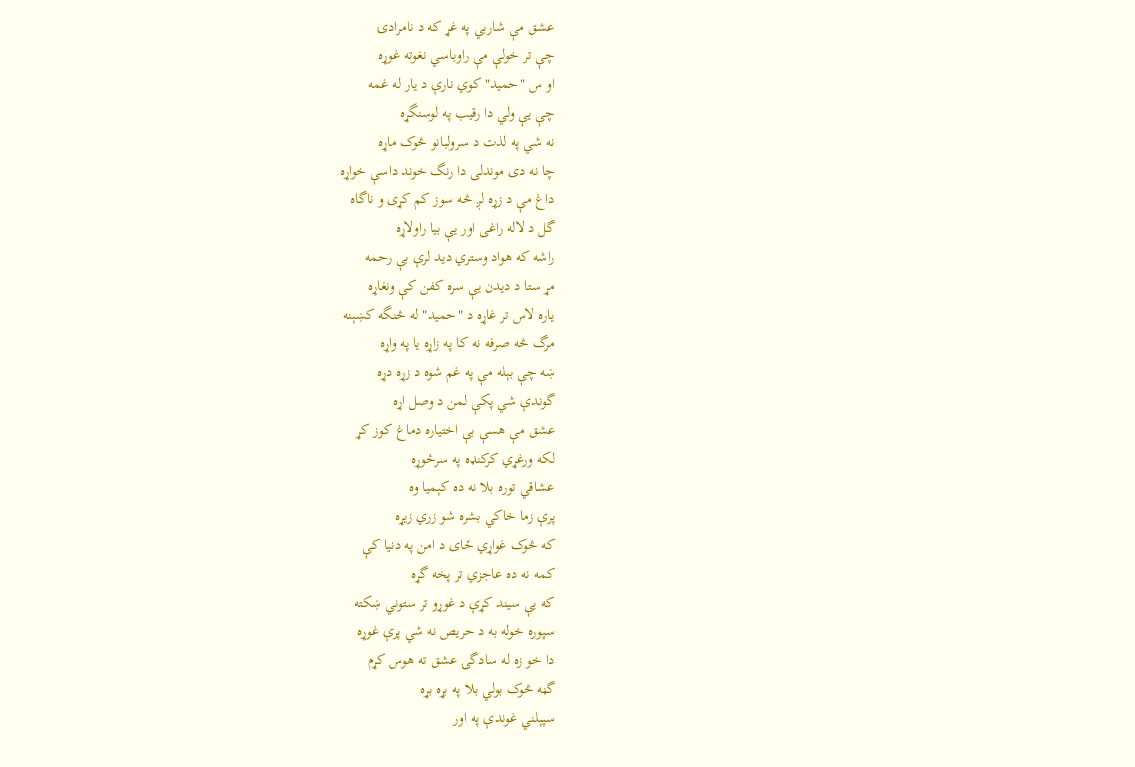عشق مې شاربي په غړ که د نامرادۍ
چې تر خولې مې راوباسي نغوته غوړه
او س "حميد" کوي نارې د يار له غمه
چې يې ولي دا رقيب په لوسنگړه
نه شي په لذت د سرولبانو څوک ماړه
چا نه دی موندلی دا رنگ خوند داسې خواړه
داغ مې د زړه لږ څه سوز کم کړی و ناگاه
گل د لاله راغی اور يې بيا راولاړه
راشه که هواد وستري ديد لرې بې رحمه
مړ ستا د ديدن يې سره کفن کې ونغاړه
ياره لاس تر غاړه د "حميد" له څنگه کښېنه
مرگ څه صرفه نه کا په زاړه يا په واړه
ښه چې بېله مې په غم شوه د زړه دړه
گوندې شي پکې لمن د وصل اړه
عشق مې هسې بې اختياره دماغ کوز کړ
لکه ورغړي کرکنډه په سرځوړه
عشاقي توره بلا نه ده کېميا وه
پرې زما خاکي بشره شو زري زيړه
که څوک غواړي ځای د امن په دنيا کې
کمه نه ده عاجزي تر پخه گړه
که يې سيند کړې د غوړو تر ستوني ښکته
سپوره خوله به د حريص نه شي پرې غوړه
دا خو زه له سادگۍ عشق ته هوس کړم
گڼه څوک بولي بلا په بړه بړه
سپېلني غوندې په اور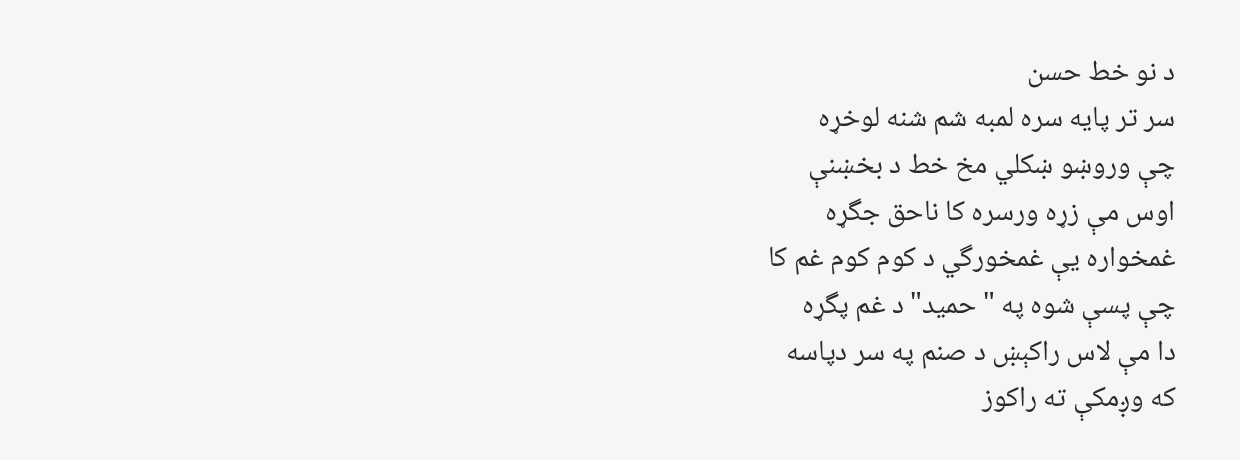د نو خط حسن
سر تر پايه سره لمبه شم شنه لوخړه
چې وروښو ښکلي مخ خط د بخښنې
اوس مې زړه ورسره کا ناحق جگړه
غمخواره يې غمخورگي د کوم کوم غم کا
چې پسې شوه په "حميد" د غم پگړه
دا مې لاس راکېښ د صنم په سر دپاسه
که وږمکې ته راکوز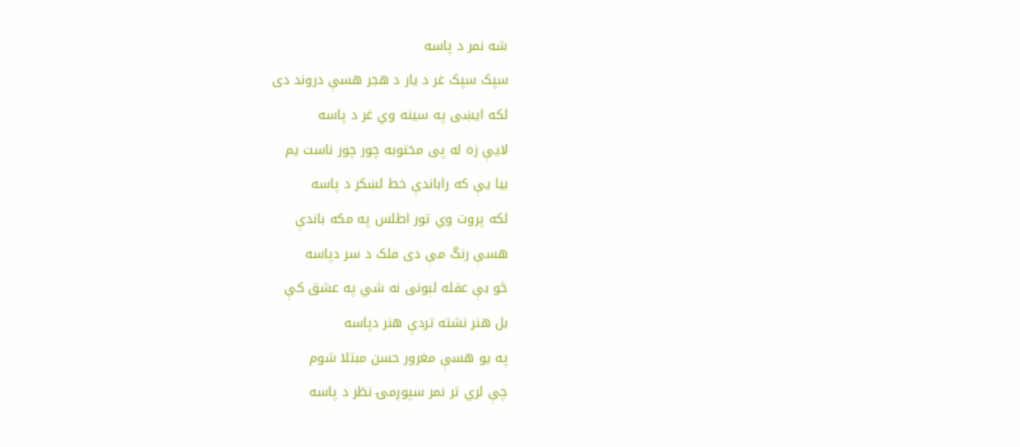شه نمر د پاسه
سپک سپک غر د يار د هجر هسې دروند دی
لکه ايښی په سينه وي غر د پاسه
لايې زه له پی مختوبه چور چور ناست يم
بيا يې که راباندې خط لښکر د پاسه
لکه پروت وي تور اطلس په مکه باندې
هسې رنگ مې دی فلک د سر دپاسه
څو بې عقله لېونی نه شي په عشق کې
بل هنر نشته تردې هنر دپاسه
په يو هسې مغرور حسن مبتلا شوم
چې لري تر نمر سپوږمۍ نظر د پاسه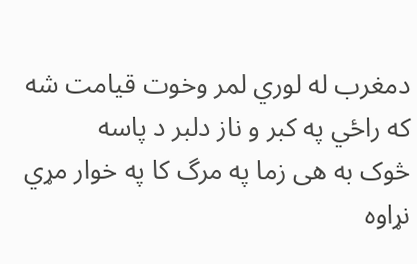دمغرب له لوري لمر وخوت قيامت شه
که راځي په کبر و ناز دلبر د پاسه
څوک به هی زما په مرگ کا په خوار مړي
نړاوه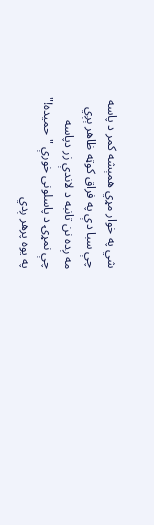شي په خوار مړي همېشه کمر د پاسه
چې سبا دې په فراق کوټه ظاهر ېږي
مه ږده نن تانبه د لاندې زر دپاسه
چې نمړۍ د پاسلونی خورې "حميده!"
په يوه پرهر ږدي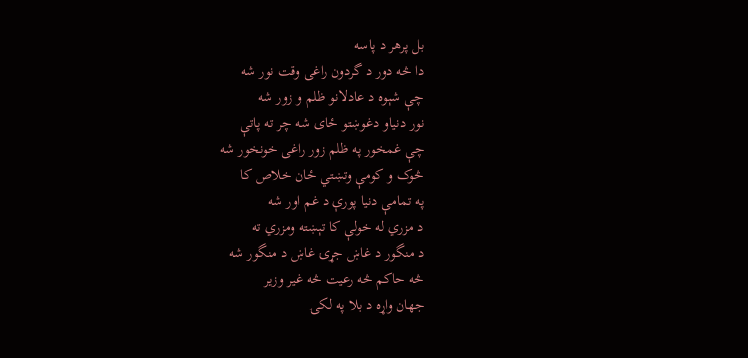بل پرهر د پاسه
دا څه دور د گردون راغی وقت نور شه
چې شېوه د عادلانو ظلم و زور شه
نور دنياو دغوښتو ځای شه چر ته پاتې
چې غمخور په ظلم زور راغی خونخور شه
څوک و کومې وتښتي ځان خلاص کا
په تمامې دنيا پورې د غم اور شه
د مزري له خولې کا تېښته ومزري ته
د منگور د غاښ جړۍ غاښ د منگور شه
څه حاکم څه رعيت څه غير وزير
جهان واړه د بلا په لکۍ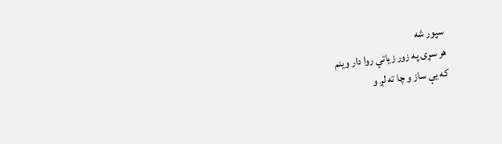سپور شه
هر سړی په زور زياتي روا دار وينم
که يې ساز و چا ته لږ و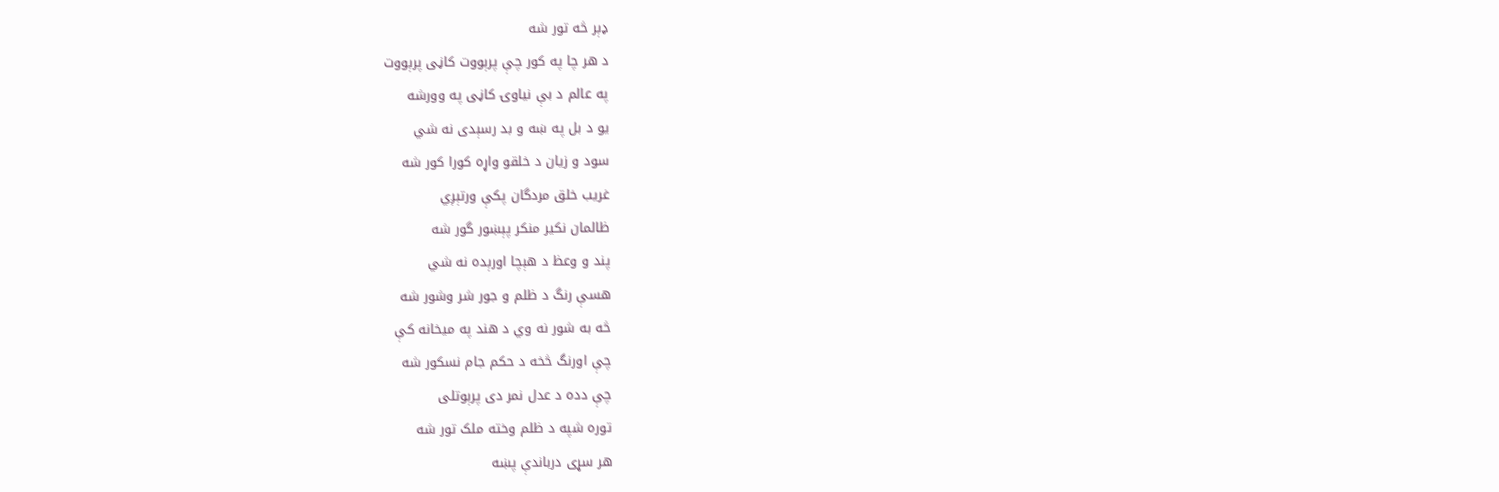ډېر څه تور شه
د هر چا په کور چې پرېووت کاڼی پرېووت
په عالم د بې نياوۍ کاڼی په وورشه
يو د بل په ښه و بد رسېدی نه شي
سود و زيان د خلقو واړه کورا کور شه
غريب خلق مردگان پکې ورتېږي
ظالمان نکير منکر پېښور گور شه
پند و وعظ د هېچا اورېده نه شي
هسې رنگ د ظلم و جور شر وشور شه
څه به شور نه وي د هند په ميخانه کې
چې اورنگ څخه د حکم جام نسکور شه
چې دده د عدل نمر دی پرېوتلی
توره شپه د ظلم وخته ملک تور شه
هر سړی درباندې پښه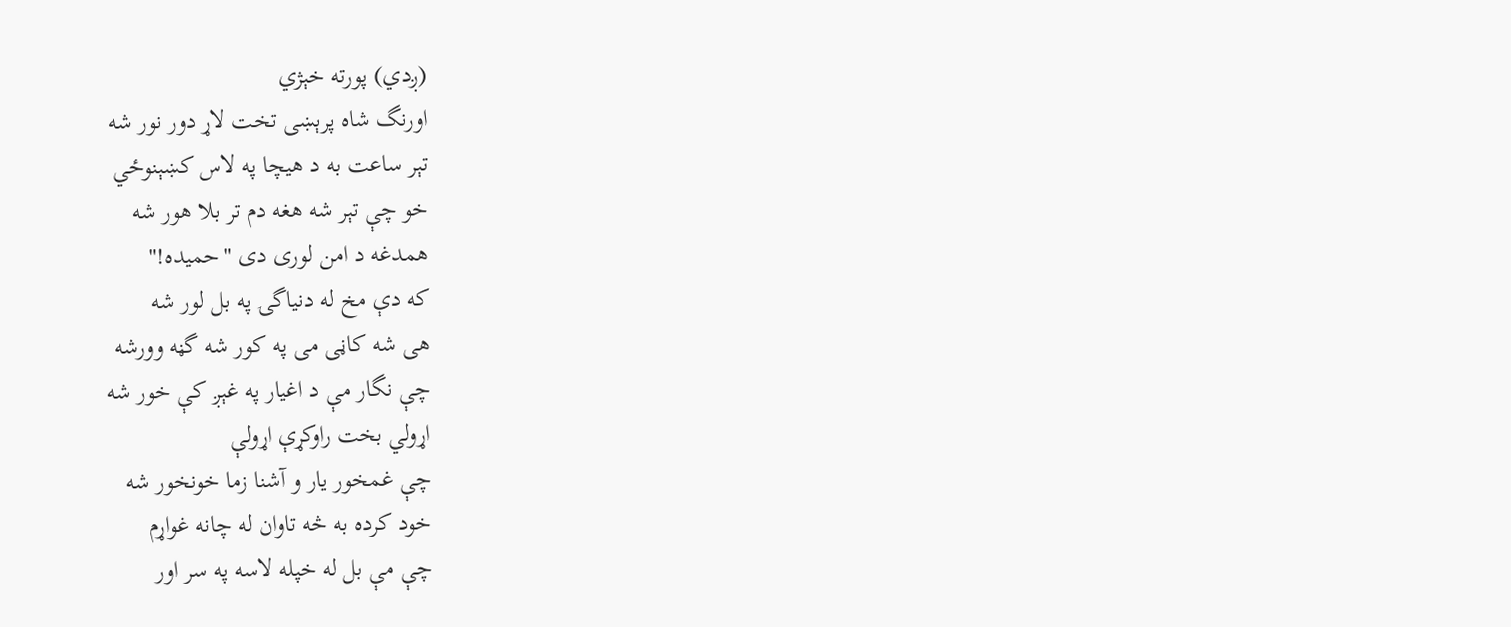(ږدي) پورته خېژي
اورنگ شاه پرېښی تخت لاړ دور نور شه
تېر ساعت به د هيچا په لاس کښېنوځي
خو چې تېر شه هغه دم تر بلا هور شه
همدغه د امن لوری دی "حميده!"
که دې مخ له دنياگۍ په بل لور شه
هی شه کاڼی می په کور شه گڼه وورشه
چې نگار مې د اغيار په غېږ کې خور شه
اړولي بخت راوکړې اړولې
چې غمخور يار و آشنا زما خونخور شه
خود کرده به څه تاوان له چانه غواړم
چې مې بل له خپله لاسه په سر اور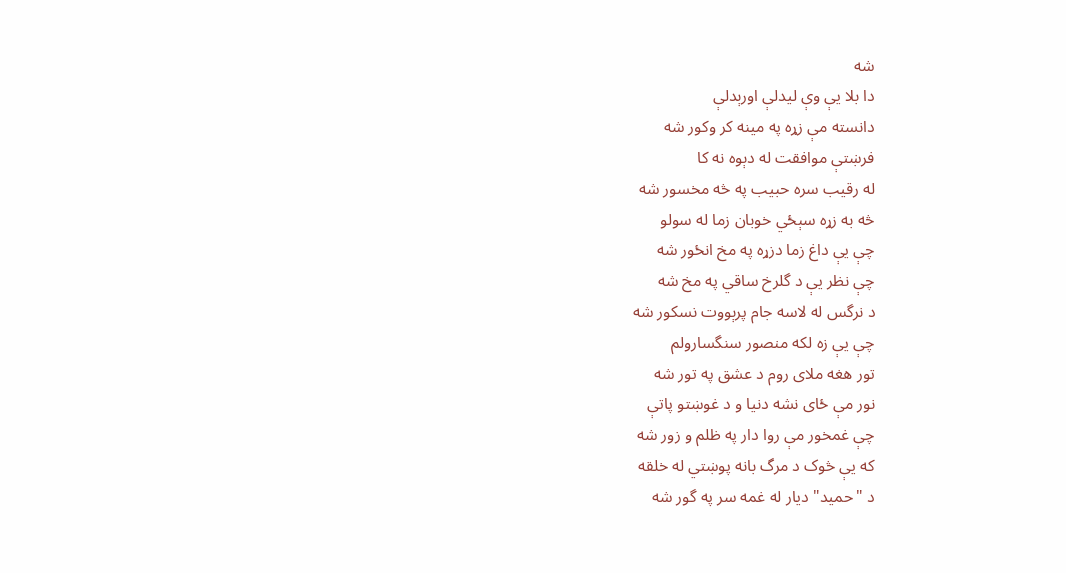شه
دا بلا يې وې ليدلې اورېدلې
دانسته مې زړه په مينه کر وکور شه
فرښتې موافقت له دېوه نه کا
له رقيب سره حبيب په څه مخسور شه
څه به زړه سېځي خوبان زما له سولو
چې يې داغ زما دزړه په مخ انځور شه
چې نظر يې د گلرخ ساقي په مخ شه
د نرگس له لاسه جام پرېووت نسکور شه
چې يې زه لکه منصور سنگسارولم
تور هغه ملای روم د عشق په تور شه
نور مې ځای نشه دنيا و د غوښتو پاتې
چې غمخور مې روا دار په ظلم و زور شه
که يې څوک د مرگ بانه پوښتي له خلقه
د "حميد" ديار له غمه سر په گور شه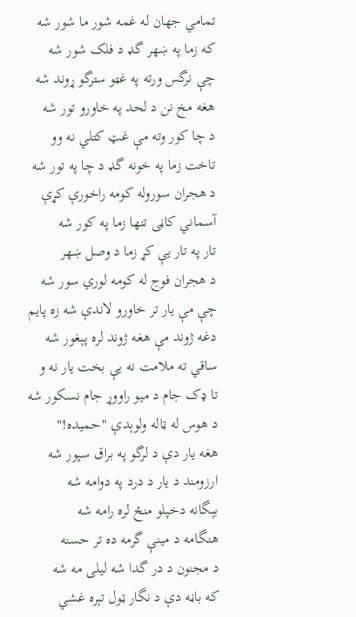تمامي جهان له غمه شور ما شور شه
که زما په ښهر گډ د فلک شور شه
چې نرگس ورته په غټو سترگو ړوند شه
هغه مخ نن د لحد په خاورو تور شه
د چا کور وته مې غټ کتلي نه وو
تاخت زما په خونه گډ د چا په تور شه
د هجران سوروله کومه راخورې کړې
آسماني کاڼی تنها زما په کور شه
تار په تار يې کړ زما د وصل ښهر
د هجران فوج له کومه لوري سور شه
چې مې يار تر خاورو لاندې شه زه پايم
دغه ژوند مې هغه ژوند لره پېغور شه
ساقي ته ملامت نه يې بخت يار نه و
تا ډک جام د ميو راووړ جام نسکور شه
د هوس له ټاله ولوېدې "حميده!"
هغه يار دې د لرگو په براق سپور شه
ارزومند د يار د درد په دوامه شه
بېگانه دخپلو منځ لره رامه شه
هنگامه د مينې گرمه ده تر حسنه
د مجنون د در گدا شه ليلی مه شه
که باڼه دې د نگار ټول تېره غشي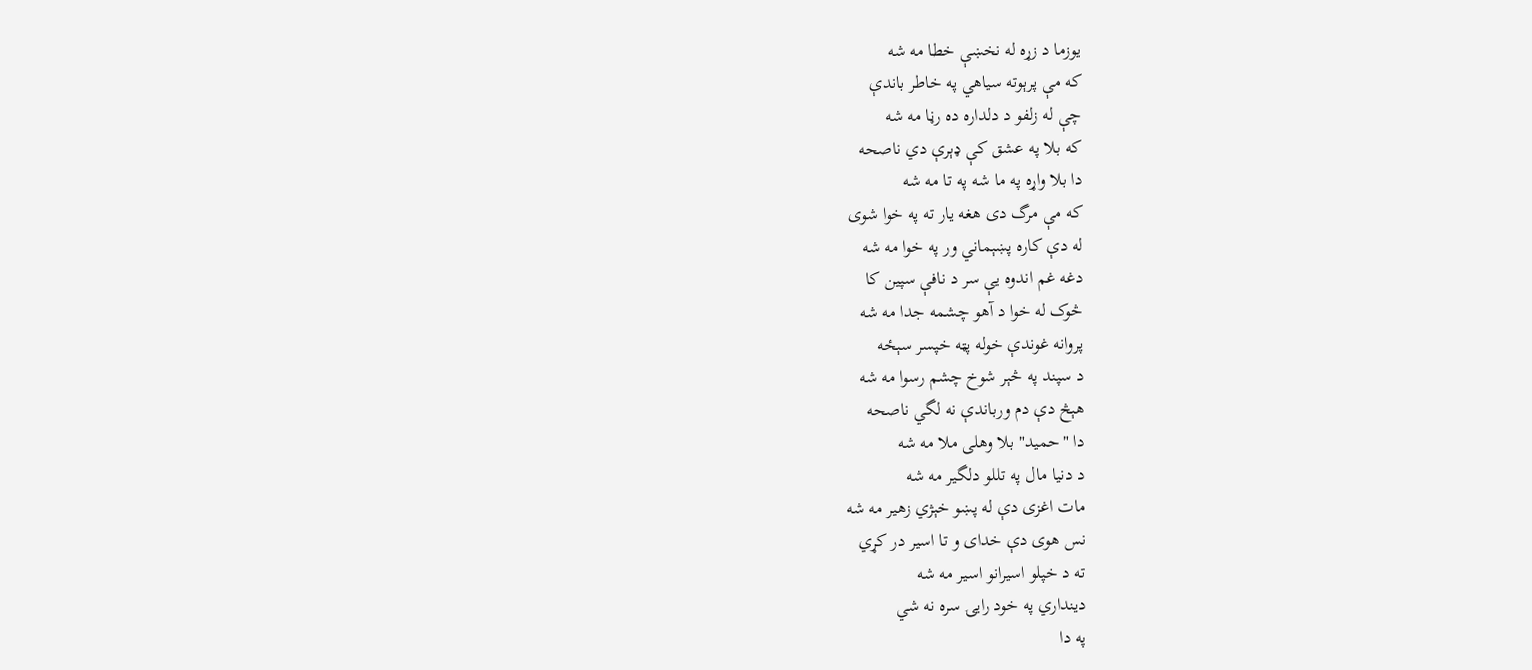يوزما د زړه له نخښې خطا مه شه
که مې پرېوته سياهي په خاطر باندې
چې له زلفو د دلداره ده رڼا مه شه
که بلا په عشق کې ډېرې دي ناصحه
دا بلا واړه په ما شه په تا مه شه
که مې مرگ دی هغه يار ته په خوا شوی
له دې کاره پښېماني ور په خوا مه شه
دغه غم اندوه يې سر د نافې سپين کا
څوک له خوا د آهو چشمه جدا مه شه
پروانه غوندې خوله پټه خپسر سېځه
د سپند په څېر شوخ چشم رسوا مه شه
هېڅ دې دم ورباندې نه لگي ناصحه
دا "حميد" بلا وهلی ملا مه شه
د دنيا مال په تللو دلگير مه شه
مات اغزی دې له پښو خېژي زهير مه شه
نس هوی دې خدای و تا اسير در کړي
ته د خپلو اسيرانو اسير مه شه
دينداري په خود رايۍ سره نه شي
په دا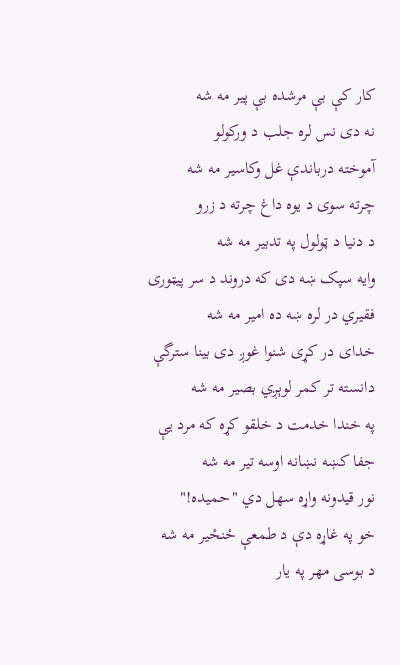کار کې بې مرشده بې پير مه شه
نه دی نس لره جلب د ورکولو
آموخته درباندې غل وکاسير مه شه
چرته سوی د يوه داغ چرته د زرو
د دنيا د ټولول په تدبير مه شه
وايه سپک ښه دی که دروند د سر پيټوری
فقيري در لره ښه ده امير مه شه
خدای در کړی شنوا غوږ دی بينا سترگې
دانسته تر کمر لوېږي بصير مه شه
په خندا خدمت د خلقو کړه که مرد يې
جفا کښه نښانه اوسه تير مه شه
نور قيدونه واړه سهل دي "حميده!"
خو په غاړه دې د طمعې ځنځير مه شه
د بوسی مهر په يار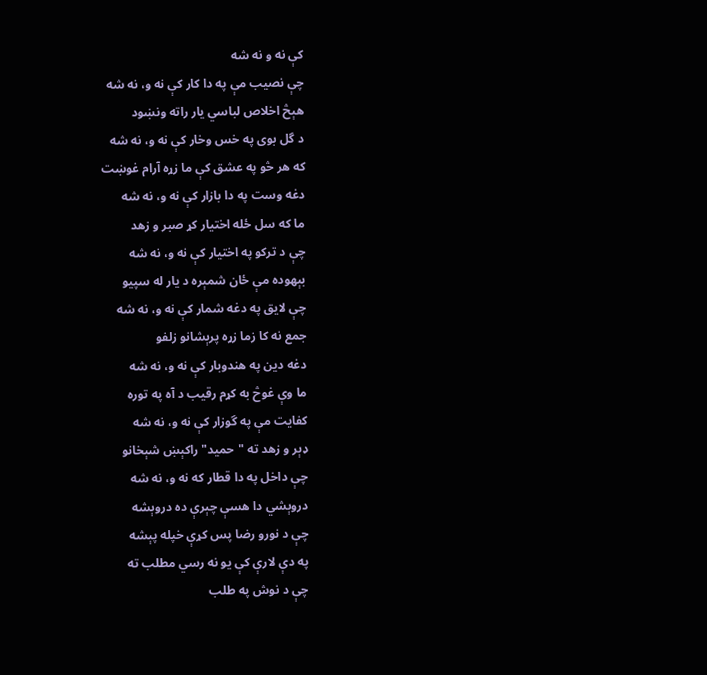کې نه و نه شه
چې نصيب مې په دا کار کې نه و، نه شه
هېڅ اخلاص لباسي يار راته ونښود
د گل بوی په خس وخار کې نه و، نه شه
که هر څو په عشق کې ما زړه آرام غوښت
دغه وست په دا بازار کې نه و، نه شه
ما که سل ځله اختيار کړ صبر و زهد
چې د ترکو په اختيار کې نه و، نه شه
بېهوده مې ځان شمېره د يار له سپيو
چې لايق په دغه شمار کې نه و، نه شه
جمع نه کا زما زړه پرېشانو زلفو
دغه دين په هندوبار کې نه و، نه شه
ما وې غوڅ به کړم رقيب د آه په توره
کفايت مې په گوزار کې نه و، نه شه
ډېر و زهد ته "حميد" راکېښ شېخانو
چې داخل په دا قطار که نه و، نه شه
دروېشي دا هسې چېرې ده دروېشه
چې د نورو رضا پس کړې خپله پېشه
په دې لارې کې يو نه رسي مطلب ته
چې د نوش په طلب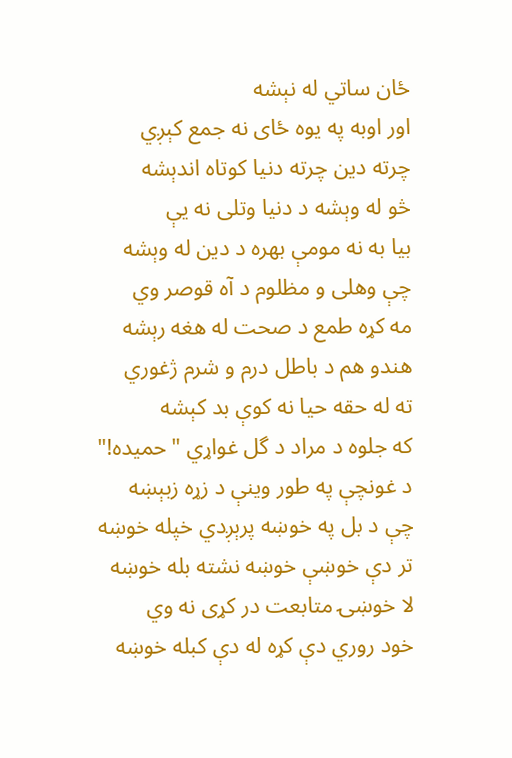ځان ساتي له نېشه
اور اوبه په يوه ځای نه جمع کېږي
چرته دين چرته دنيا کوتاه اندېشه
څو له وېشه د دنيا وتلی نه يې
بيا به نه مومې بهره د دين له وېشه
چې وهلی و مظلوم د آه قوصر وي
مه کړه طمع د صحت له هغه رېشه
هندو هم د باطل درم و شرم ژغوري
ته له حقه حيا نه کوې بد کېشه
که جلوه د مراد د گل غواړي "حميده!"
د غونچې په طور وينې د زړه زبېښه
چې د بل په خوښه پرېږدي خپله خوښه
تر دې خوښې خوښه نشته بله خوښه
لا خوښۍ متابعت در کړی نه وي
خود روري دې کړه له دې کبله خوښه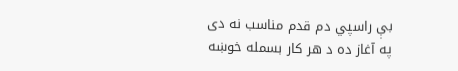بې راسپي دم قدم مناسب نه دی
په آغاز ده د هر کار بسمله خوښه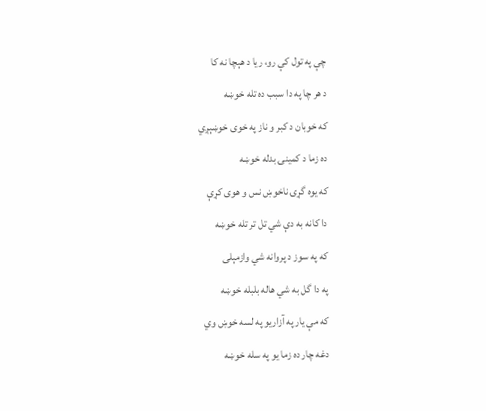چې په تول کې رو، ريا د هېچا نه کا
د هر چا په دا سبب ده تله خوښه
که خوبان د کبر و ناز په خوی خوښېږي
ده زما د کمينۍ بدله خوښه
که يوه گړۍ ناخوښ نس و هوی کړې
دا کانه به دې شي تل تر تله خوښه
که په سوز د پروانه شي وازمېلی
په دا گل به شي هاله بلبله خوښه
که مې يار په آزاريو په لسه خوښ وي
دغه چار ده زما يو په سله خوښه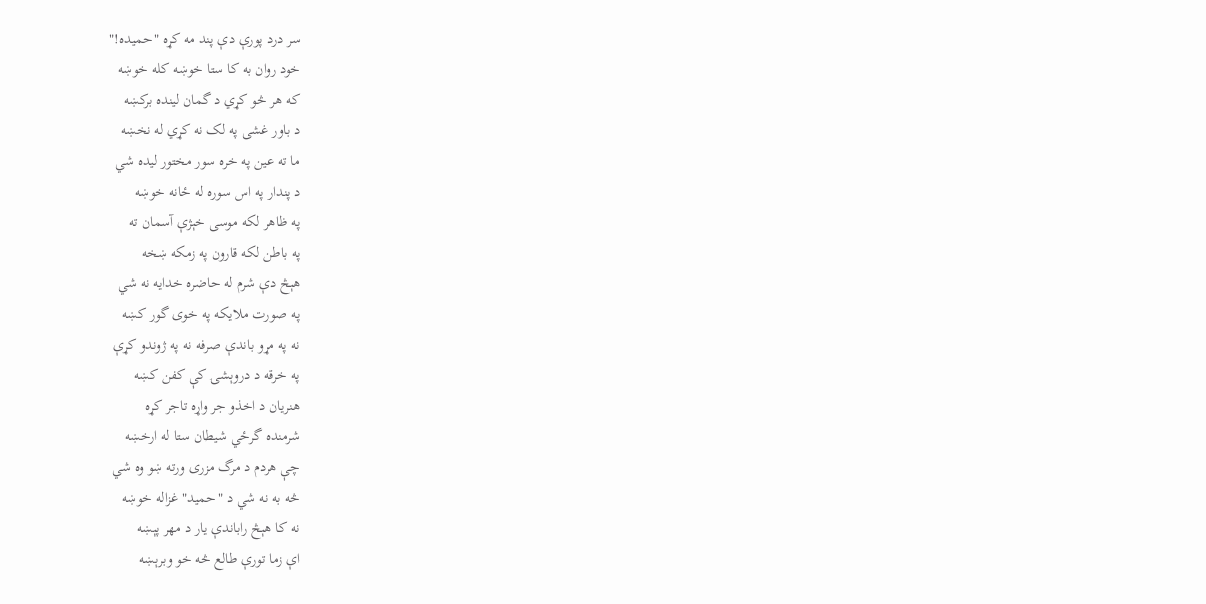سر درد پورې دې پند مه کړه "حميده!"
خود روان به کا ستا خوښه کله خوښه
که هر څو کړي د گمان لينده برکښه
د باور غشی په لک نه کړي له نخښه
ما ته عين په خره سور مختور ليده شي
د پندار په اس سوره له ځانه خوښه
په ظاهر لکه موسی خېژې آسمان ته
په باطن لکه قارون په زمکه ښخه
هېڅ دې شرم له حاضره خدايه نه شي
په صورت ملايکه په خوی گور کښه
نه په مړو باندې صرفه نه په ژوندو کړې
په خرقه د دروېشۍ کې کفن کښه
هنريان د اخذو جر واړه تاجر کړه
شرمنده گرځي شيطان ستا له ارخښه
چې هردم د مرگ مزری ورته ښو وه شي
څه به نه شي د "حميد" غزاله خوښه
نه کا هېڅ راباندې يار د مهر پېښه
اې زما تورې طالع څه خو وبرېښه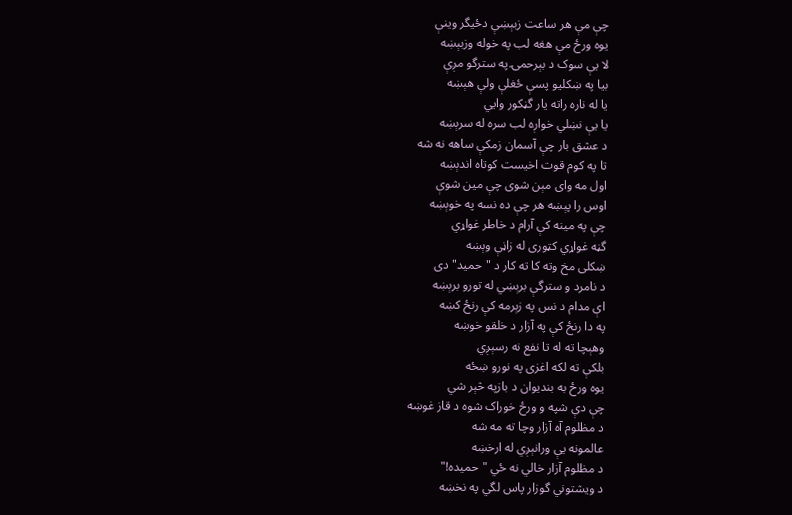چې مې هر ساعت زبېښې دځيگر وينې
يوه ورځ مې هغه لب په خوله وزبېښه
لا يې سوک د بېرحمۍ په سترگو مږې
بيا په ښکليو پسې ځغلې ولې هېښه
يا له ناره راته يار گڼکور وايي
يا يې نښلي خواږه لب سره له سرېښه
د عشق بار چې آسمان زمکې ساهه نه شه
تا په کوم قوت اخيست کوتاه اندېښه
اول مه وای مېن شوی چې مين شوې
اوس را پېښه هر چې ده نسه په خوېښه
چې په مينه کې آرام د خاطر غواړي
گڼه غواړي کټوری له زاڼې وېښه
ښکلی مخ وته کا ته کار د "حميد" دی
د نامرد و سترگې برېښي له تورو برېښه
اې مدام د نس په زېرمه کې رنځ کښه
په دا رنځ کې په آزار د خلقو خوښه
وهېچا ته له تا نفع نه رسېږي
بلکې ته لکه اغزی په نورو ښځه
يوه ورځ به بنديوان د بازپه څېر شي
چې دې شپه و ورځ خوراک شوه د قاز غوښه
د مظلوم آه آزار وچا ته مه شه
عالمونه يې ورانېږي له ارخښه
د مظلوم آزار خالي نه ځي "حميده!"
د ويشتوني گوزار پاس لگي په نخښه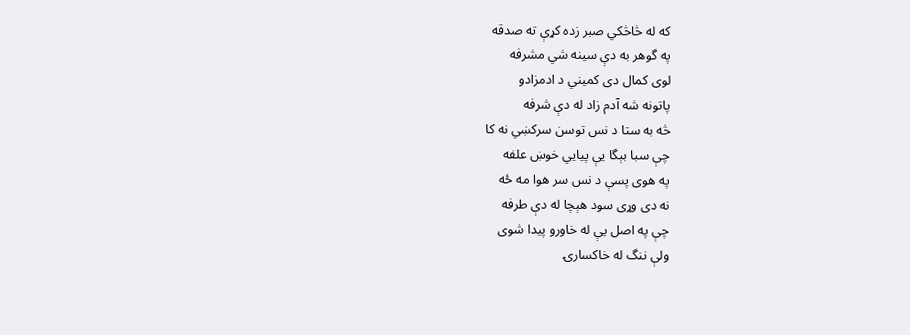که له څاڅکي صبر زده کړې ته صدقه
په گوهر به دې سينه شي مشرفه
لوی کمال دی کميني د ادمزادو
پاتونه شه آدم زاد له دې شرفه
څه به ستا د نس توسن سرکښي نه کا
چې سبا بېگا يې پيايي خوښ علفه
په هوی پسې د نس سر هوا مه ځه
نه دی وړی سود هېچا له دې طرفه
چې په اصل يې له خاورو پيدا شوی
ولې ننگ له خاکسارۍ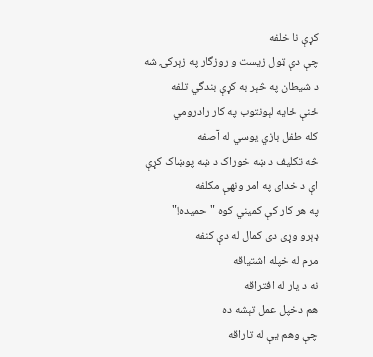کړې نا خلفه
چې دې ټول زيست و روزگار په زېرکۍ شه
د شيطان په څېر به کړې بندگي تلفه
ځنې ځايه لېونتوب په کار رادرومي
کله طفل بازي يوسي له آصفه
څه تکليف د ښه خوراک د ښه پوښاک کړې
اې د خدای په امر ونهې مکلفه
په هر کار کې کميني کوه "حميده!"
ډېرو وړی دی کمال له دې کنفه
مرم له خپله اشتياقه
نه د يار له افتراقه
هم دخپل عمل تېشه ده
چې وهم يې له تاراقه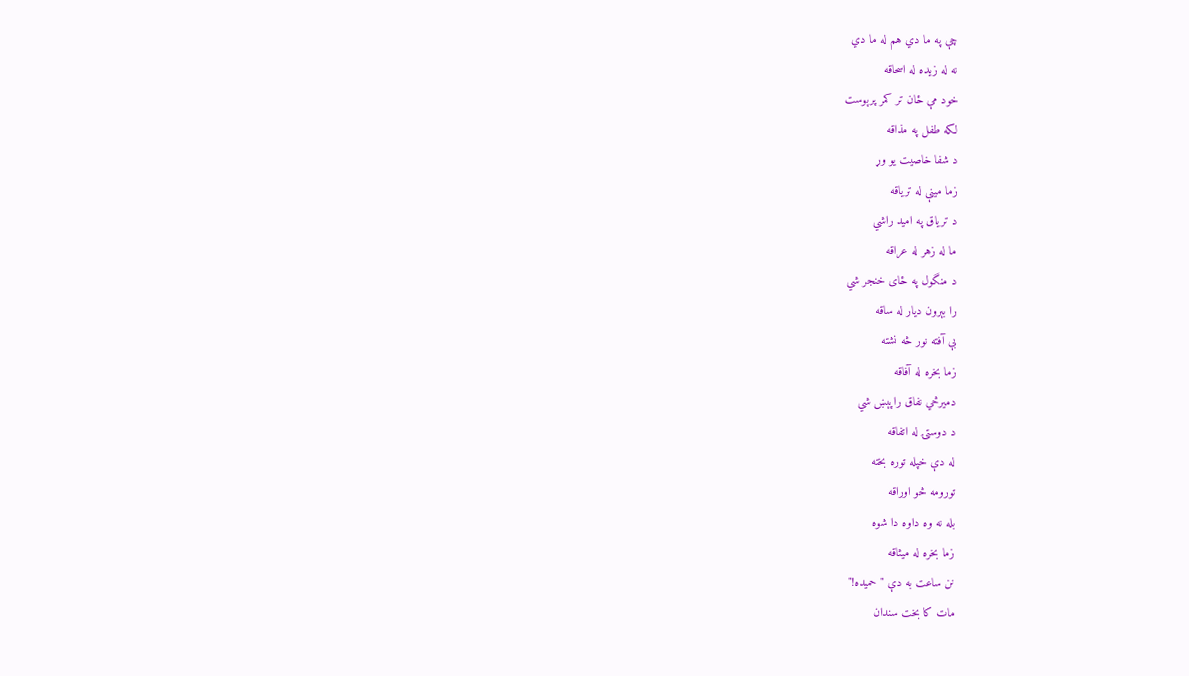چې په ما دي هم له ما دي
نه له زيده له اسحاقه
خود مې ځان تر کمر پرېوست
لکه طفل په مذاقه
د شفا خاصيت يو وړ
زما مينې له ترياقه
د ترياق په اميد راشي
ما له زهر له عراقه
د منگول په ځای خنجر شي
را بېرون ديار له ساقه
بې آفته نور څه نشته
زما بخره له آفاقه
دميرڅي نفاق راپېښ شي
د دوستۍ له اتفاقه
له دې خپله توره بخته
تورومه څو اوراقه
بله نه وه داوه دا شوه
زما بخره له ميثاقه
نن ساعت به دې "حميده!"
مات کا بخت سندان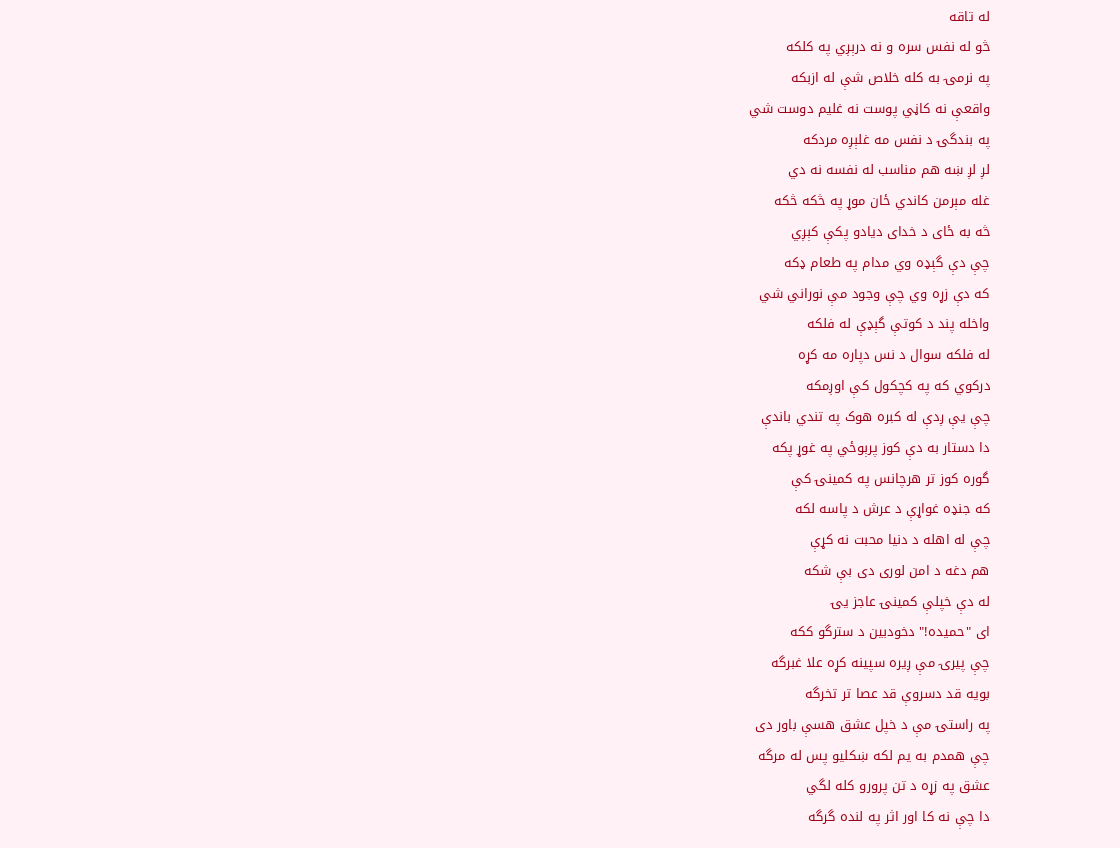له تاقه
څو له نفس سره و نه درېږي په کلکه
په نرمۍ به کله خلاص شې له ازبکه
واقعې نه کاڼي پوست نه غليم دوست شي
په بندگۍ د نفس مه غلېږه مردکه
لږ لږ ښه هم مناسب له نفسه نه دي
غله مېرمن کاندي ځان موړ په څکه څکه
څه به ځای د خدای ديادو پکې کېږي
چې دې گېډه وي مدام په طعام ډکه
که دې زړه وي چې وجود مې نوراني شي
واخله پند د کوتې گېډې له فلکه
له فلکه سوال د نس دپاره مه کړه
درکوي که په کچکول کې اوږمکه
چې يې ږدې له کبره هوک په تندي باندې
دا دستار به دې کوز پرېوځي په غوړ پکه
گوره کوز تر هرچانس په کمينۍ کې
که جنډه غواړې د عرش د پاسه لکه
چې له اهله د دنيا محبت نه کړې
هم دغه د امن لوری دی بې شکه
له دې خپلې کمينۍ عاجز يۍ
ای "حميده!" دخودبين د سترگو ککه
چې پيرۍ مې ږيره سپينه کړه علا غبرگه
بويه قد دسروې قد عصا تر تخرگه
په راستۍ مې د خپل عشق هسې باور دی
چې همدم به يم لکه ښکليو پس له مرگه
عشق په زړه د تن پرورو کله لگي
دا چې نه کا اور اثر په لنده گرگه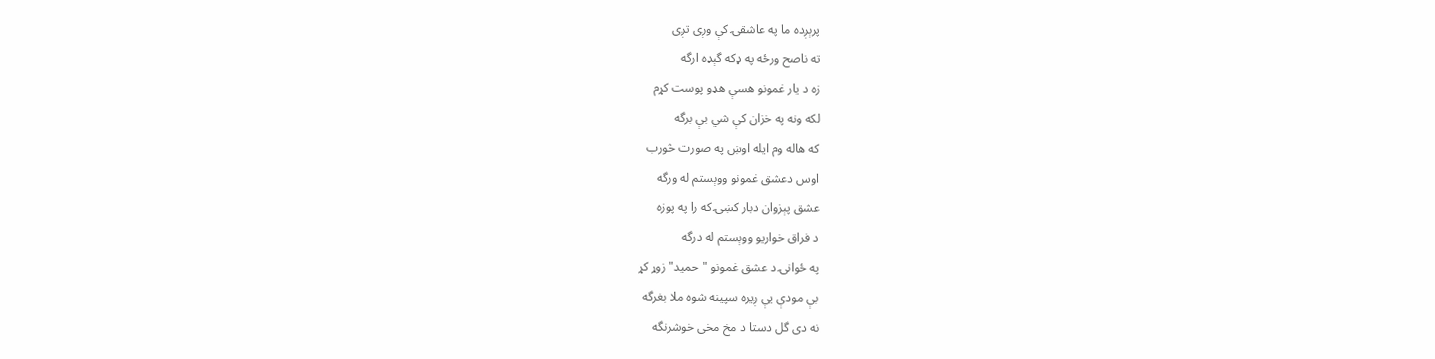پرېږده ما په عاشقۍ کې وږی تږی
ته ناصح ورځه په ډکه گېډه ارگه
زه د يار غمونو هسې هډو پوست کړم
لکه ونه په خزان کې شي بې برگه
که هاله وم ايله اوښ په صورت څورب
اوس دعشق غمونو ووېستم له ورگه
عشق پېزوان دبار کښۍ که را په پوزه
د فراق خواريو ووېستم له درگه
په ځوانۍ د عشق غمونو "حميد" زوړ کړ
بې مودې يې ږيره سپينه شوه ملا بغرگه
نه دی گل دستا د مخ مخی خوشرنگه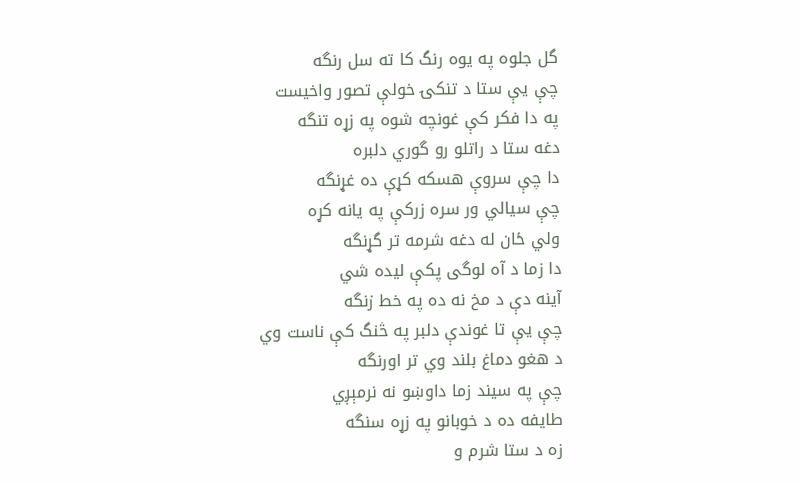گل جلوه په يوه رنگ کا ته سل رنگه
چې يې ستا د تنکۍ خولې تصور واخيست
په دا فکر کې غونچه شوه په زړه تنگه
دغه ستا د راتلو رو گوري دلبره
دا چې سروې هسکه کړې ده غړنگه
چې سيالي ور سره زرکې په يانه کړه
ولي ځان له دغه شرمه تر گړنگه
دا زما د آه لوگی پکې ليده شي
آينه دې د مخ نه ده په خط زنگه
چې يې تا غوندې دلبر په څنگ کې ناست وي
د هغو دماغ بلند وي تر اورنگه
چې په سيند زما داوښو نه نرمېږي
طايفه ده د خوبانو په زړه سنگه
زه د ستا شرم و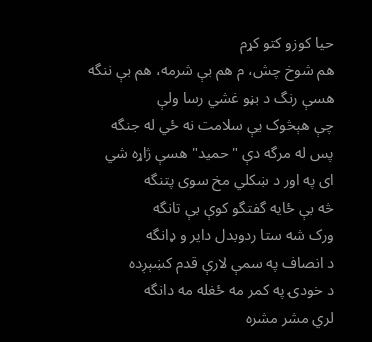حيا کوزو کتو کړم
هم شوخ چش، م هم بې شرمه، هم بې ننگه
هسې رنگ د بڼو غشي رسا ولې
چې هېڅوک يې سلامت نه ځي له جنگه
پس له مرگه دې "حميد" هسې ژاړه شي
ای په اور د ښکلي مخ سوی پتنگه
څه بې ځايه گفتگو کوې بې تانگه
ورک شه ستا ردوبدل داير و ډانگه
د انصاف په سمې لارې قدم کښېږده
د خودۍ په کمر مه ځغله مه دانگه
لري مشر مشره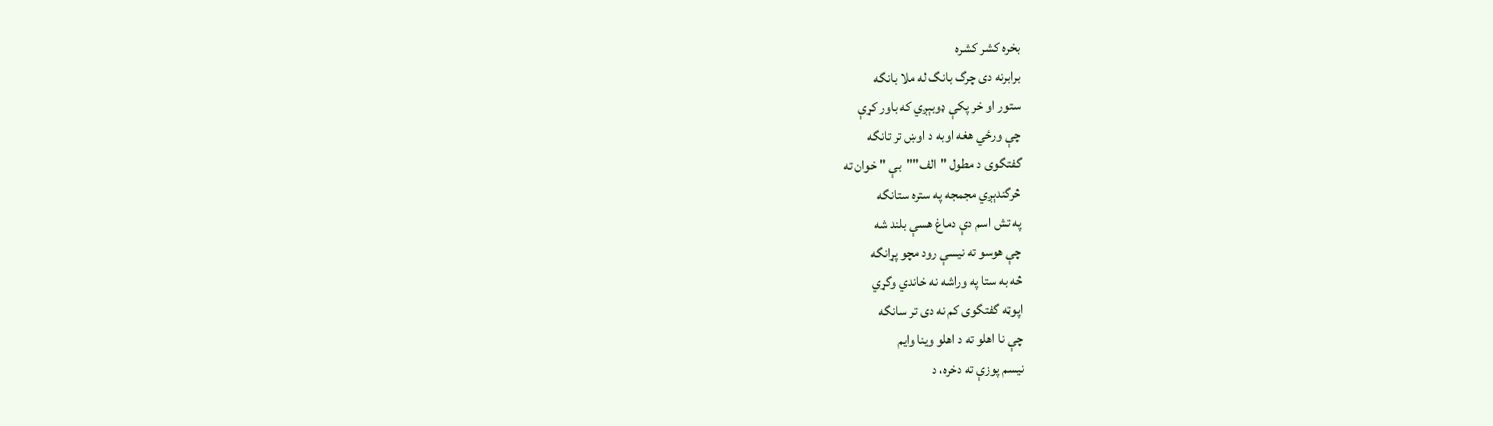بخره کشر کشره
برابرنه دی چرگ بانگ له ملا بانگه
ستور او خر پکې ډوبېږي که باور کړې
چې ورځي هغه اوبه د اوښ تر تانگه
گفتگوی د مطول "الف""بې " خوان ته
څرگندېږي مجمجه په ستره ستانگه
په تش اسم دې دماغ هسې بلند شه
چې هوسو ته نيسې رود مچو پړانگه
څه به ستا په وراشه نه خاندي وگړي
اپوټه گفتگوی کم نه دی تر سانگه
چې نا اهلو ته د اهلو وينا وايم
نيسم پوزې ته دخره، د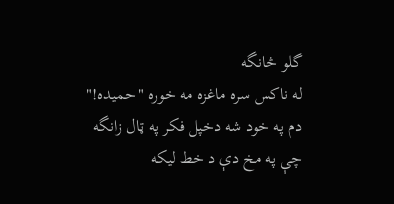گلو څانگه
له ناکس سره ماغزه مه خوره "حميده!"
دم په خود شه دخپل فکر په ټال زانگه
چې په مخ دې د خط ليکه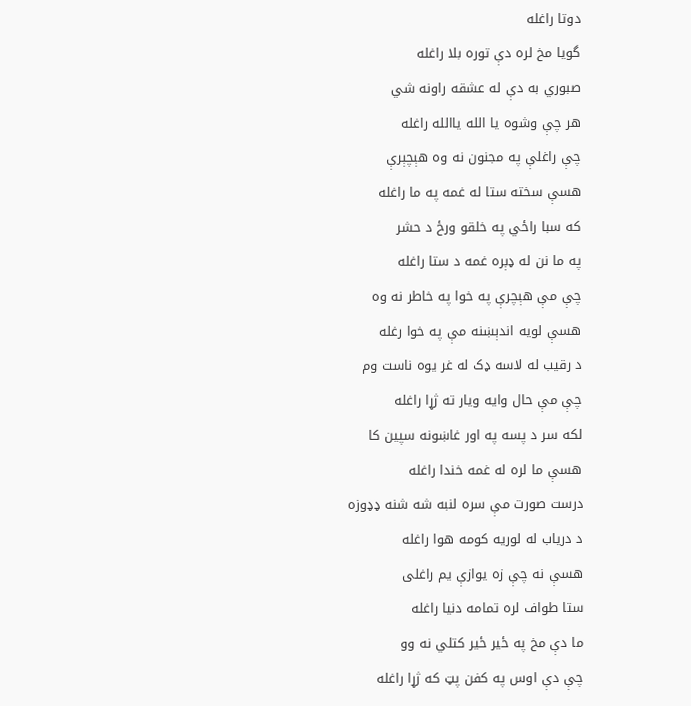دوتا راغله
گويا مخ لره دې توره بلا راغله
صبوري به دې له عشقه راونه شي
هر چې وشوه يا الله ياالله راغله
چې راغلې په مجنون نه وه هېچېرې
هسې سخته ستا له غمه په ما راغله
که سبا راځي په خلقو ورځ د حشر
په ما نن له ډېره غمه د ستا راغله
چې مې هېچرې په خوا په خاطر نه وه
هسې لويه اندېښنه مې په خوا رغله
د رقيب له لاسه ډک له غر يوه ناست وم
چې مې حال وايه ويار ته ژړا راغله
لکه سر د پسه په اور غاښونه سپين کا
هسې ما لره له غمه خندا راغله
درست صورت مې سره لنبه شه شنه ډډوزه
د درياب له لوريه کومه هوا راغله
هسې نه چې زه يوازې يم راغلی
ستا طواف لره تمامه دنيا راغله
ما دې مخ په ځير ځير کتلي نه وو
چې دې اوس په کفن پټ که ژړا راغله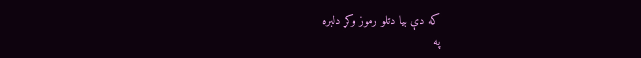که دې بيا دتلو رموز وکړ دلبره
په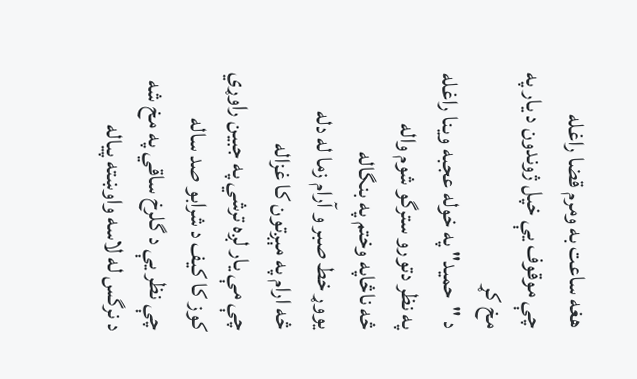هغه ساعت به ومرم قضا راغله
چې موقوف يې خپل ژوندون د يار په مخ کړ
د "حميد" په خوله عجبه وينا راغله
په نظر دتورو سترگو شوم واله
څه ناڅاپه وختم په بنگاله
يووړ خط صبر و آرام زما له دله
څه ارام په مېږتون کا غزاله
چې مې يار لږه ترشي په جبين راوړي
کوز کا کيف د شرابو صد ساله
چې نظر يې د گلرخ ساقي په مخ شه
د نرگس له لاسه واوښته پياله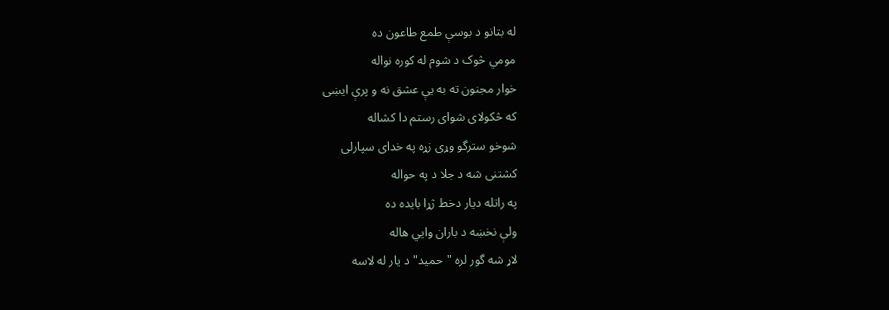له بتانو د بوسې طمع طاعون ده
مومي څوک د شوم له کوره نواله
خوار مجنون ته به يې عشق نه و پرې ايښی
که څکولای شوای رستم دا کشاله
شوخو سترگو وړی زړه په خدای سپارلی
کشتنی شه د جلا د په حواله
په راتله ديار دخط ژړا بايده ده
ولې نخښه د باران وايي هاله
لاړ شه گور لره "حميد" د يار له لاسه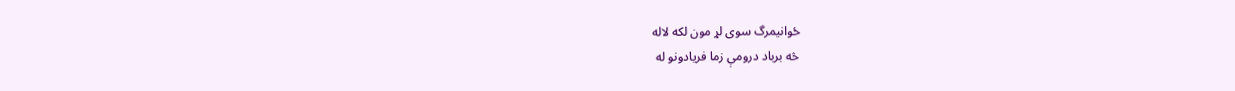ځوانيمرگ سوی لړ مون لکه لاله
څه برباد درومې زما فريادونو له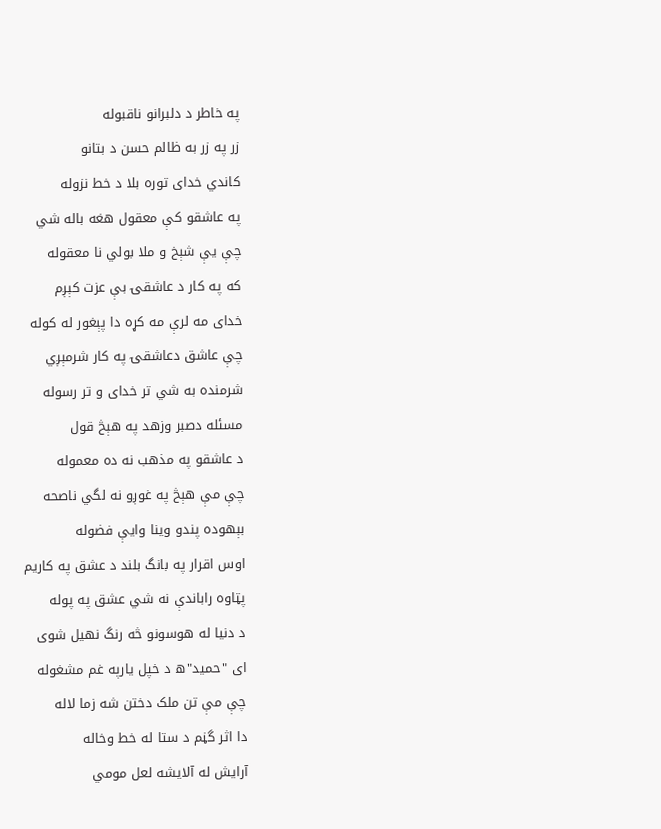په خاطر د دلبرانو ناقبوله
زر په زر به ظالم حسن د بتانو
کاندي خدای توره بلا د خط نزوله
په عاشقو کې معقول هغه باله شي
چې يې شېخ و ملا بولي نا معقوله
که په کار د عاشقۍ بې عزت کېږم
خدای مه لرې مه کړه دا پېغور له کوله
چې عاشق دعاشقۍ په کار شرمېږي
شرمنده به شي تر خدای و تر رسوله
مسئله دصبر وزهد په هېڅ قول
د عاشقو په مذهب نه ده معموله
چې مې هېڅ په غوږو نه لگي ناصحه
بېهوده پندو وينا وايې فضوله
اوس اقرار په بانگ بلند د عشق په کاريم
پټاوه راباندې نه شي عشق په پوله
د دنيا له هوسونو څه رنگ نهيل شوی
ای "حميد"ه د خپل يارپه غم مشغوله
چې مې تن ملک دختن شه زما لاله
دا اثر گڼم د ستا له خط وخاله
آرايش له آلايشه لعل مومي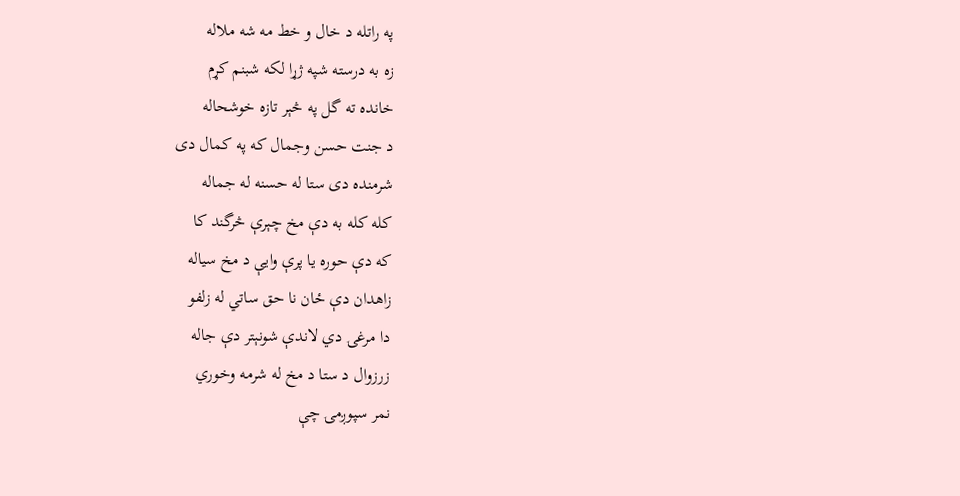په راتله د خال و خط مه شه ملاله
زه به درسته شپه ژړا لکه شبنم کړم
خانده ته گل په څېر تازه خوشحاله
د جنت حسن وجمال که په کمال دی
شرمنده دی ستا له حسنه له جماله
کله کله به دې مخ چېرې څرگند کا
که دې حوره يا پرې وايې د مخ سياله
زاهدان دې ځان نا حق ساتي له زلفو
دا مرغۍ دي لاندې شونېتر دې جاله
زرزوال د ستا د مخ له شرمه وخوري
نمر سپوږمۍ چې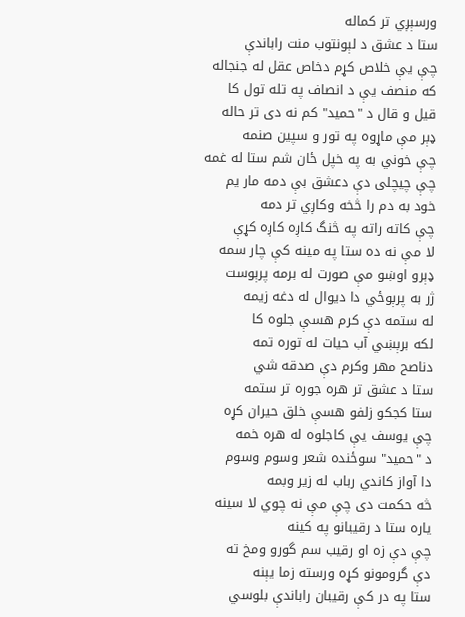ورسېږي تر کماله
ستا د عشق د لېونتوب منت راباندې
چې يې خلاص کړم دخاص عقل له جنجاله
که منصف يې د انصاف په تله تول کا
قيل و قال د "حميد" کم نه دی تر حاله
ډېر مې ماړوه په تور و سپين صنمه
چې خوني به په خپل ځان شم ستا له غمه
چې چيچلی دې دعشق بې دمه مار يم
خود به دم را څخه وکاږي تر دمه
چې کاته راته په څنگ کاږه کاږه کړې
لا مې نه ده ستا په مينه کې چار سمه
ډېرو اوښو مې صورت له برمه پرېوست
ژر به پرېوځي دا ديوال له دغه زيمه
له ستمه دې کرم هسې جلوه کا
لکه برېښي آب حيات له توره تمه
دناصح مهر وکرم دې صدقه شي
ستا د عشق تر هره جوره تر ستمه
ستا کجکو زلفو هسې خلق حيران کړه
چې يوسف يې کاجلوه له هره خمه
د "حميد" سوځنده شعر وسوم وسوم
دا آواز کاندي رباب له زير وبمه
څه حکمت دی چې مې نه چوي لا سينه
ياره ستا د رقيبانو په کينه
چې دې زه او رقيب سم گورو ومخ ته
دې گرومونو کړه ورسته زما يېنه
ستا په در کې رقيبان راباندې بلوسي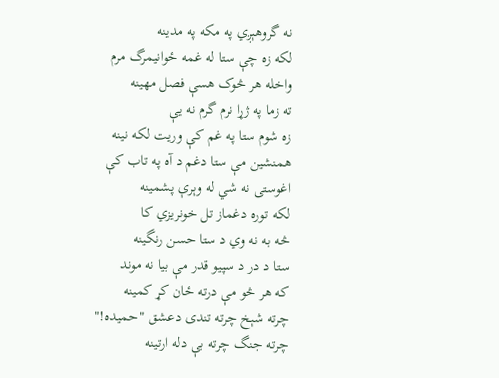نه گروهېږي په مکه په مدينه
لکه زه چې ستا له غمه ځوانيمرگ مرم
واخله هر څوک هسې فصل مهينه
ته زما په ژړا نرم گرم نه يې
زه شوم ستا په غم کې وريت لکه نينه
همنشين مې ستا دغم د آه په تاب کې
اغوستی نه شي له وېرې پشمينه
لکه توره دغماز تل خونريزي کا
څه به نه وي د ستا حسن رنگينه
ستا د در د سپيو قدر مې بيا نه موند
که هر څو مې درته ځان کړ کمينه
چرته شېخ چرته تندی دعشق "حميده!"
چرته جنگ چرته بې دله ارتينه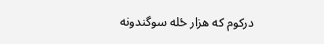درکوم که هزار ځله سوگندونه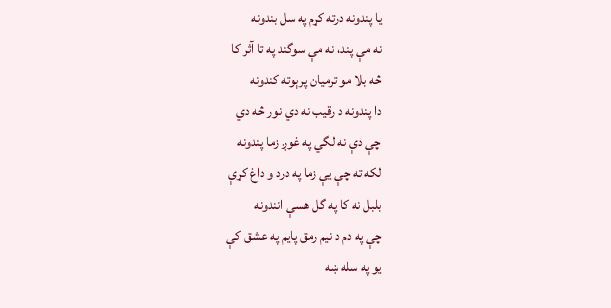يا پندونه درته کړم په سل بندونه
نه مې پند، نه مې سوگند په تا آثر کا
څه بلا مو ترميان پرېوته کندونه
دا پندونه د رقيب نه دي نور څه دي
چې دې نه لگي په غوږ زما پندونه
لکه ته چې يې زما په درد و داغ کړې
بلبل نه کا په گل هسې انندونه
چې په دم د نيم رمق پايم په عشق کې
يو په سله ښه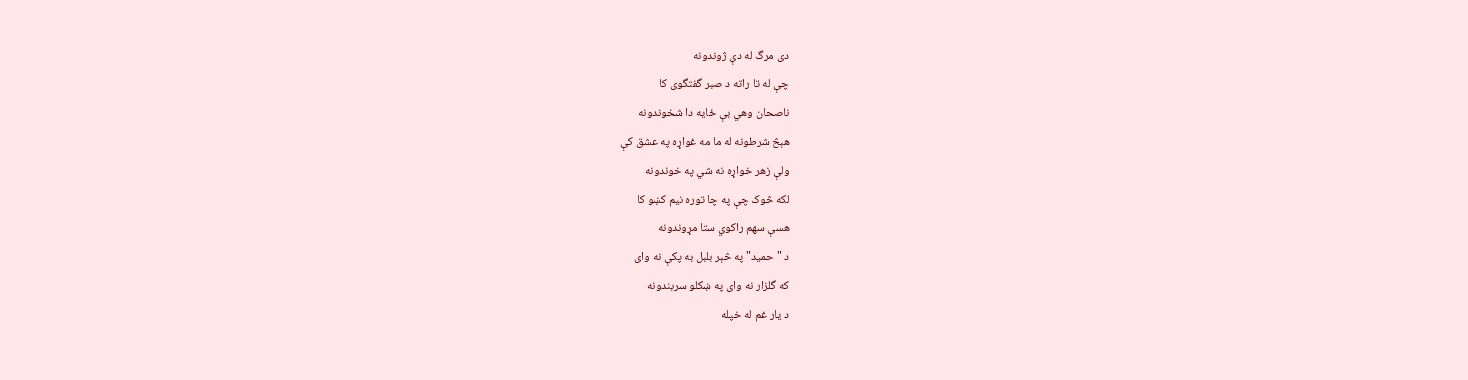دی مرگ له دې ژوندونه
چې له تا راته د صبر گفتگوی کا
ناصحان وهي بې ځايه دا شخوندونه
هېڅ شرطونه له ما مه غواړه په عشق کې
ولې زهر خواړه نه شي په خوندونه
لکه څوک چې په چا توره نيم کښو کا
هسې سهم راکوي ستا مړوندونه
د "حميد" په څېر بلبل به پکې نه وای
که گلزار نه وای په ښکلو سربندونه
د يار غم له خپله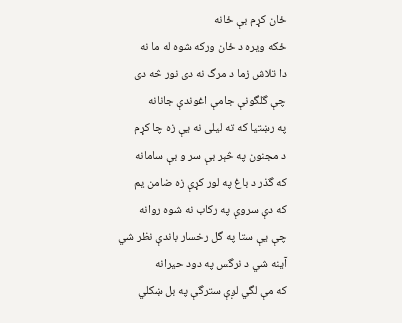ځان کړم بې ځانه
ځکه ويره د ځان ورکه شوه له ما نه
دا تلاش زما د مرگ نه دی نور څه دی
چې گلگونې جامې اغوندې جانانه
په رښتيا که ته ليلی نه يې زه چا کړم
د مجنون په څېر بې سر و بې سامانه
که گذر د باغ په لور کړې زه ضامن يم
که دې سروې په رکاب نه شوه روانه
چې يې ستا په گل رخسار باندې نظر شي
آينه شي د نرگس په دود حيرانه
که مې لگي لږې سترگې په بل ښکلي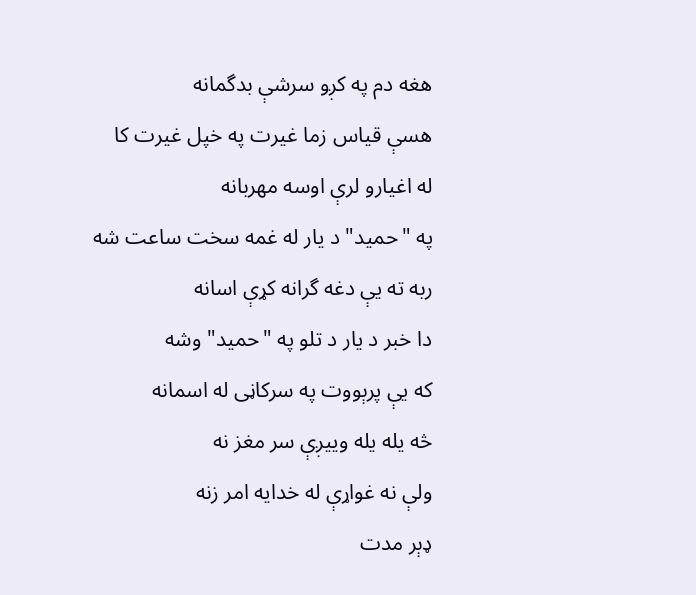هغه دم په کږو سرشې بدگمانه
هسې قياس زما غيرت په خپل غيرت کا
له اغيارو لرې اوسه مهربانه
په "حميد" د يار له غمه سخت ساعت شه
ربه ته يې دغه گرانه کړې اسانه
دا خبر د يار د تلو په "حميد" وشه
که يې پرېووت په سرکاڼی له اسمانه
څه يله يله وييږې سر مغز نه
ولې نه غواړې له خدايه امر زنه
ډېر مدت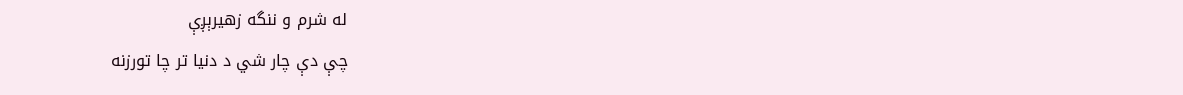له شرم و ننگه زهيرېږې
چې دې چار شي د دنيا تر چا تورزنه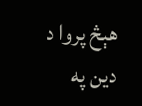هېڅ پروا د دين په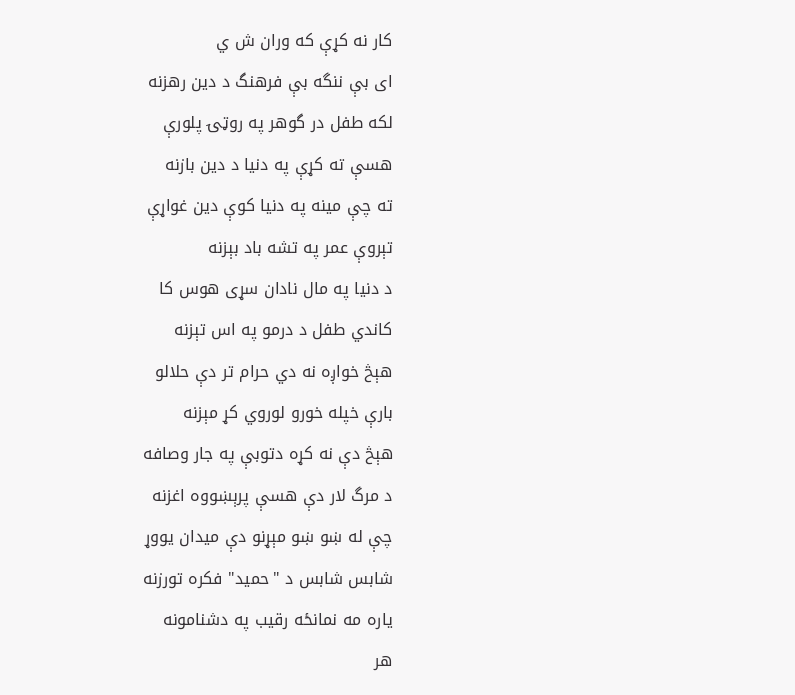کار نه کړې که وران ش ي
ای بې ننگه بې فرهنگ د دين رهزنه
لکه طفل در گوهر په روټۍ پلورې
هسې ته کړې په دنيا د دين بازنه
ته چې مينه په دنيا کوې دين غواړې
تېروې عمر په تشه باد بېزنه
د دنيا په مال نادان سړی هوس کا
کاندي طفل د درمو په اس تېزنه
هېڅ خواږه نه دي حرام تر دې حلالو
بارې خپله خورو لوروي کړ مېزنه
هېڅ دې نه کړه دتوبې په جار وصافه
د مرگ لار دې هسې پرېښووه اغزنه
چې له ښو ښو مېړنو دې ميدان يووړ
شابس شابس د "حميد" فکره تورزنه
ياره مه نمانځه رقيب په دشنامونه
هر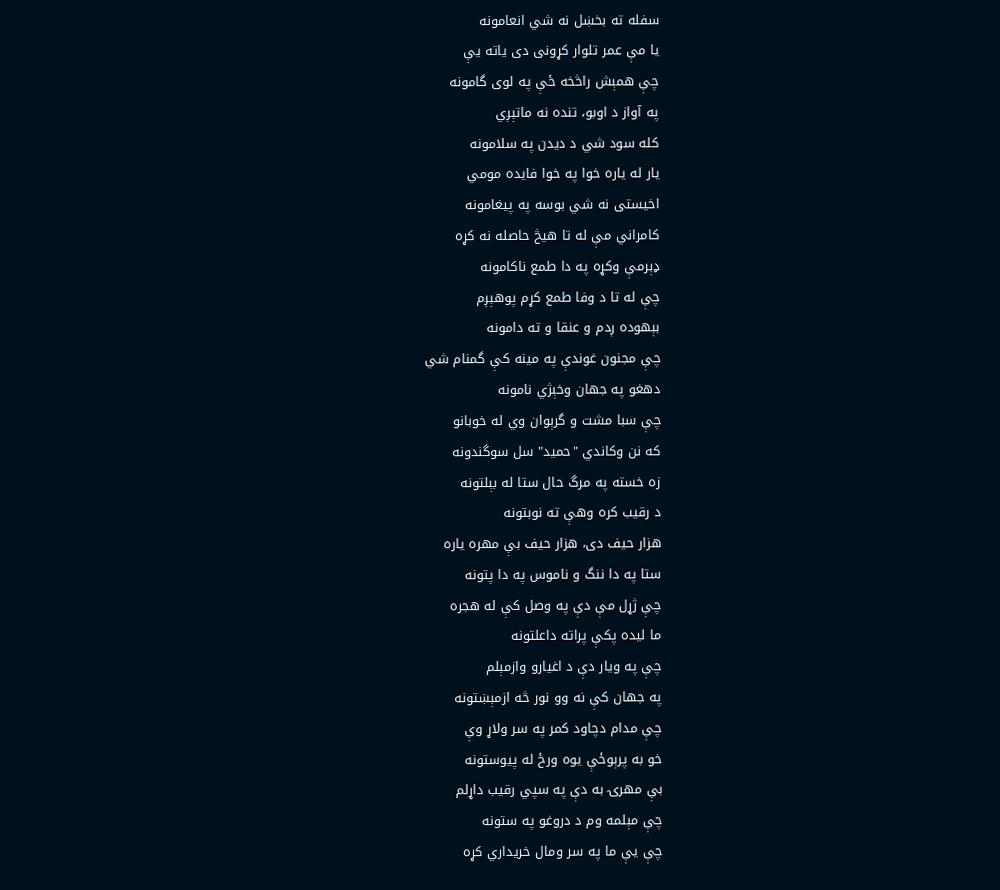سفله ته بخښل نه شي انعامونه
يا مې عمر تلوار کړونی دی ياته يې
چې همېش راڅخه ځې په لوی گامونه
په آواز د اوبو، تنده نه ماتېږي
کله سود شي د ديدن په سلامونه
يار له ياره خوا په خوا فايده مومي
اخيستی نه شي بوسه په پيغامونه
کامراني مې له تا هيڅ حاصله نه کړه
ډېرمې وکړه په دا طمع ناکامونه
چې له تا د وفا طمع کړم پوهېږم
بېهوده ږدم و عنقا و ته دامونه
چې مجنون غوندې په مينه کې گمنام شي
دهغو په جهان وخېژي نامونه
چې سبا مشت و گرېوان وي له خوبانو
که نن وکاندي "حميد" سل سوگندونه
زه خسته په مرگ حال ستا له بېلتونه
د رقيب کره وهې ته نوبتونه
هزار حيف دی، هزار حيف بې مهره ياره
ستا په دا ننگ و ناموس په دا پتونه
چې ژړل مې دې په وصل کې له هجره
ما ليده پکې پراته داعلتونه
چې په ويار دې د اغيارو وازمېلم
په جهان کې نه وو نور څه ازمېښتونه
چې مدام دچاود کمر په سر ولاړ وې
خو به پرېوځې يوه ورځ له پيوستونه
بې مهرۍ به دې په سپي رقيب داړلم
چې مېلمه وم د دروغو په ستونه
چې يې ما په سر ومال خريداري کړه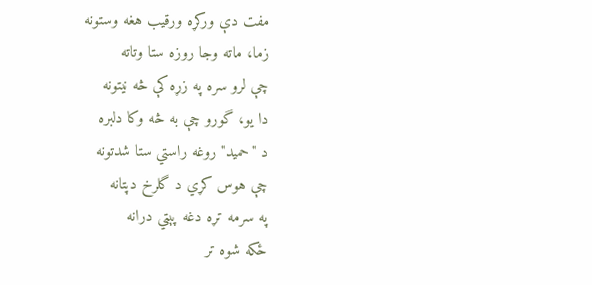مفت دې ورکړه ورقيب هغه وستونه
زما، ماته وجا روزه ستا وتاته
چې لرو سره په زړه کې څه نيتونه
دا يو، گورو چې به څه وکا دلبره
د "حميد" روغه راستي ستا شدتونه
چې هوس کړي د گلرخ دپتانه
په سرمه تړه دغه پېټي درانه
ځکه شوه تر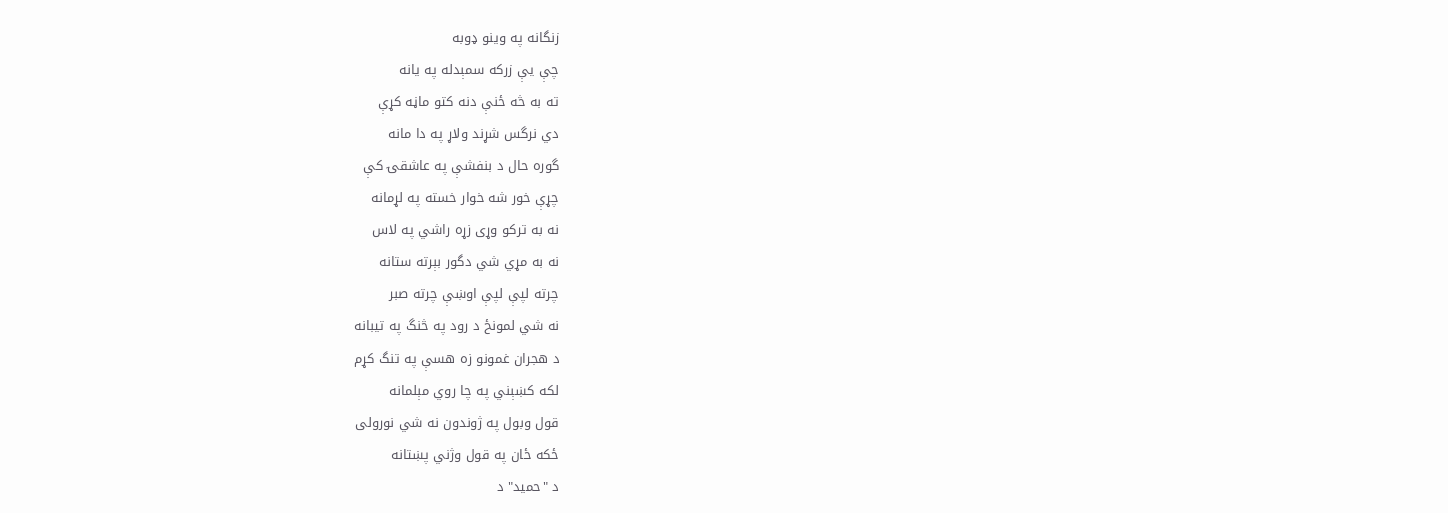زنگانه په وينو ډوبه
چې يې زرکه سمېدله په يانه
ته به څه ځنې دنه کتو ماڼه کړې
دي نرگس شړند ولاړ په دا مانه
گوره حال د بنفشې په عاشقۍ کې
چړې خور شه خوار خسته په لړمانه
نه به ترکو وړی زړه راشي په لاس
نه به مړي شي دگور بېرته ستانه
چرته لپې لپې اوښې چرته صبر
نه شي لمونځ د رود په څنگ په تيبانه
د هجران غمونو زه هسې په تنگ کړم
لکه کښېني په چا روي مېلمانه
قول وبول په ژوندون نه شي نورولی
ځکه ځان په قول وژني پښتانه
د "حميد" د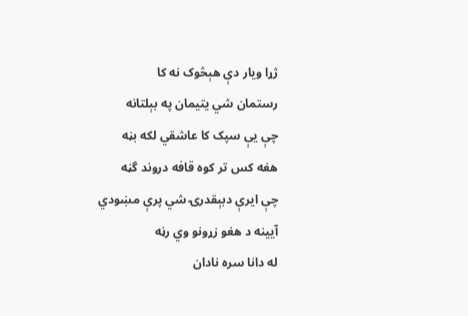ژړا ويار دې هېڅوک نه کا
رستمان شي يتيمان په بېلتانه
چې يې سپک کا عاشقي لکه بڼه
هغه کس تر کوه قافه دروند گڼه
چې ايرې دبېقدرۍ شي پرې مښودي
آيينه د هغو زړونو وي رڼه
له دانا سره نادان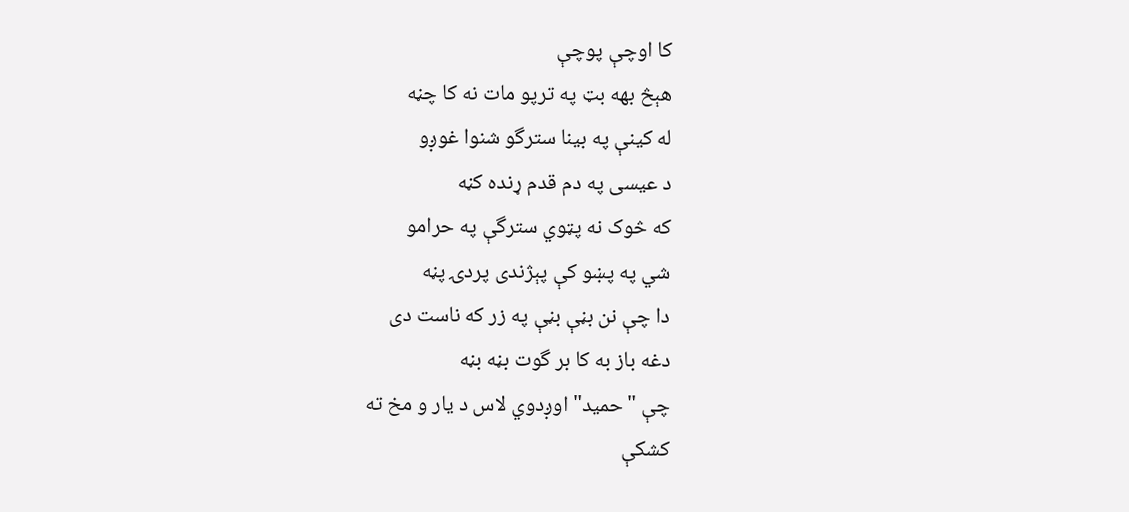کا اوچې پوچې
هېڅ بهه بټ په ترپو مات نه کا چڼه
له کينې په بينا سترگو شنوا غوږو
د عيسی په دم قدم ړنده کڼه
که څوک نه پټوي سترگې په حرامو
شي په پښو کې پېژندی پردۍ پڼه
دا چې نن بڼې بڼې په زر که ناست دی
دغه باز به کا بر گوت بڼه بڼه
چې "حميد" اوږدوي لاس د يار و مخ ته
کشکې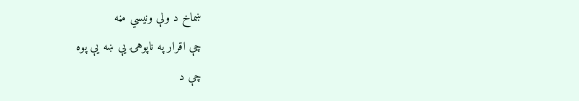ښماخ د ولې ونيسي مڼه
چې اقرار په ناپوهۍ يې ښه يې پوه
چې د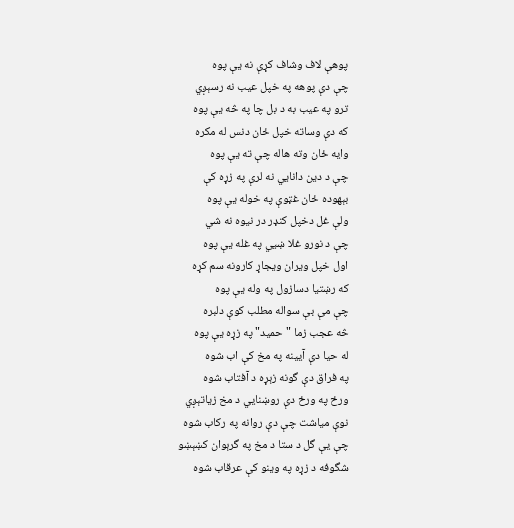پوهې لاف وشاف کړې نه يې پوه
چې دې پوهه په خپل عيب نه رسېږي
ترو په عيب به د بل چا په څه يې پوه
که دې وساته خپل ځان دنس له مکره
وايه ځان وته هاله چې ته يې پوه
چې د دين دانايي نه لرې په زړه کې
بېهوده ځان غټوې په خوله يې پوه
ولې غل دخپل کنډر در نيوه نه شي
چې د نورو غلا ښيي په غله يې پوه
اول خپل ويران ويجاړ کارونه سم کړه
که رښتيا دسازول په وله يې پوه
چې مې بې سواله مطلب کوې دلبره
څه عجب زما "حميد" په زړه يې پوه
له حيا دې آيينه په مخ کې اب شوه
په فراق دې گونه زېړه د آفتاب شوه
ورځ په ورځ دې روښنايي د مخ زياتېږي
نوې مياشت چې دې روانه په رکاب شوه
چې يې گل د ستا د مخ په گرېوان کښېښو
شگوفه د زړه په وينو کې عرقاب شوه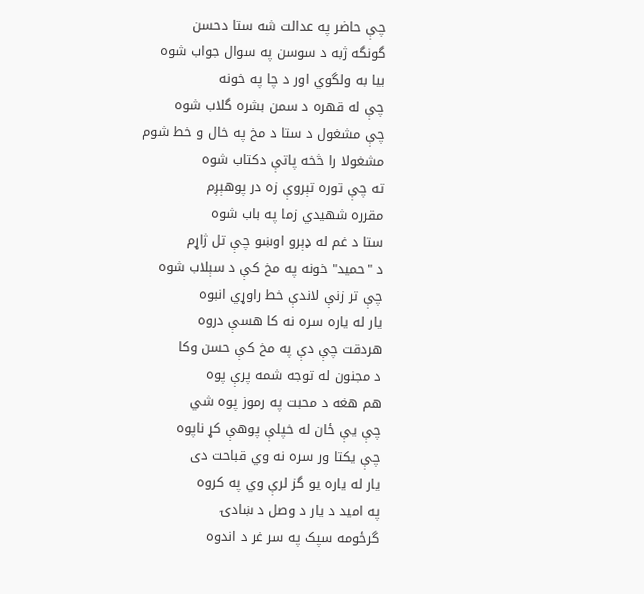چې حاضر په عدالت شه ستا دحسن
گونگه ژبه د سوسن په سوال جواب شوه
بيا به ولگوي اور د چا په خونه
چې له قهره د سمن بشره گلاب شوه
چې مشغول د ستا د مخ په خال و خط شوم
مشغولا را څخه پاتې دکتاب شوه
ته چې توره تېروې زه در پوهېږم
مقرره شهيدي زما په باب شوه
ستا د غم له ډېرو اوښو چې تل ژاړم
د "حميد" خونه په مخ کې د سېلاب شوه
چې تر زنې لاندې خط راوړي انبوه
يار له ياره سره نه کا هسې دروه
هردقت چې دې په مخ کې حسن وکا
د مجنون له توجه شمه پرې پوه
هم هغه د محبت په رموز پوه شي
چې يې ځان له خپلې پوهې کړ ناپوه
چې يکتا ور سره نه وي قباحت دی
يار له ياره يو گز لرې وي په کروه
په اميد د يار د وصل د ښادۍ
گرځومه سپک په سر غر د اندوه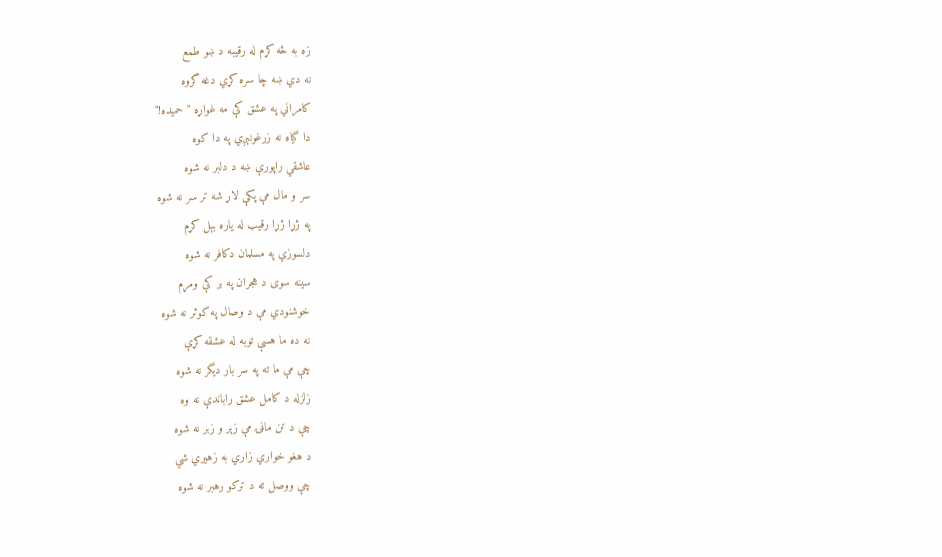زه به څه کړم له رقيبه د ښو طمع
نه دي ښه چا سره کړي دغه گروه
کامراني په عشق کې مه غواړه "حميده!"
دا گياه نه زرغونېږي په دا کوه
عاشقي راپورې ښه د دلبر نه شوه
سر و مال مې پکې لاړ شه تر سر نه شوه
په ژړا ژړا رقيب له ياره بېل کړم
دلسوزي په مسلمان دکافر نه شوه
سينه سوی د هجران په بر کې ومړم
خوشنودي مې د وصال په کوثر نه شوه
نه ده ما هسې توبه له عشقه کړې
چې مې ما ته په سر بار ديگر نه شوه
زلزله د کامل عشق راباندې نه وه
چې د تن ماڼۍ مې زېر و زبر نه شوه
د هغو خواري زاري به زهيري شي
چې ووصل ته د ترکو رهبر نه شوه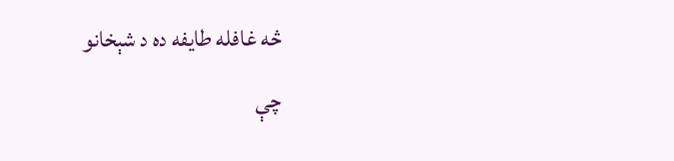څه غافله طايفه ده د شېخانو
چې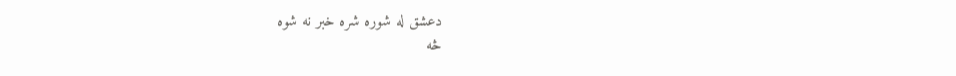دعشق له شوره شره خبر نه شوه
څه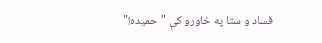فساد و ستا په خاورو کې "حميده!"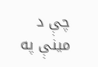چې د مينې په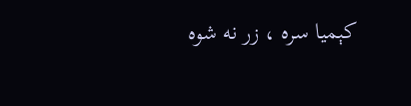کېميا سره ، زر نه شوه